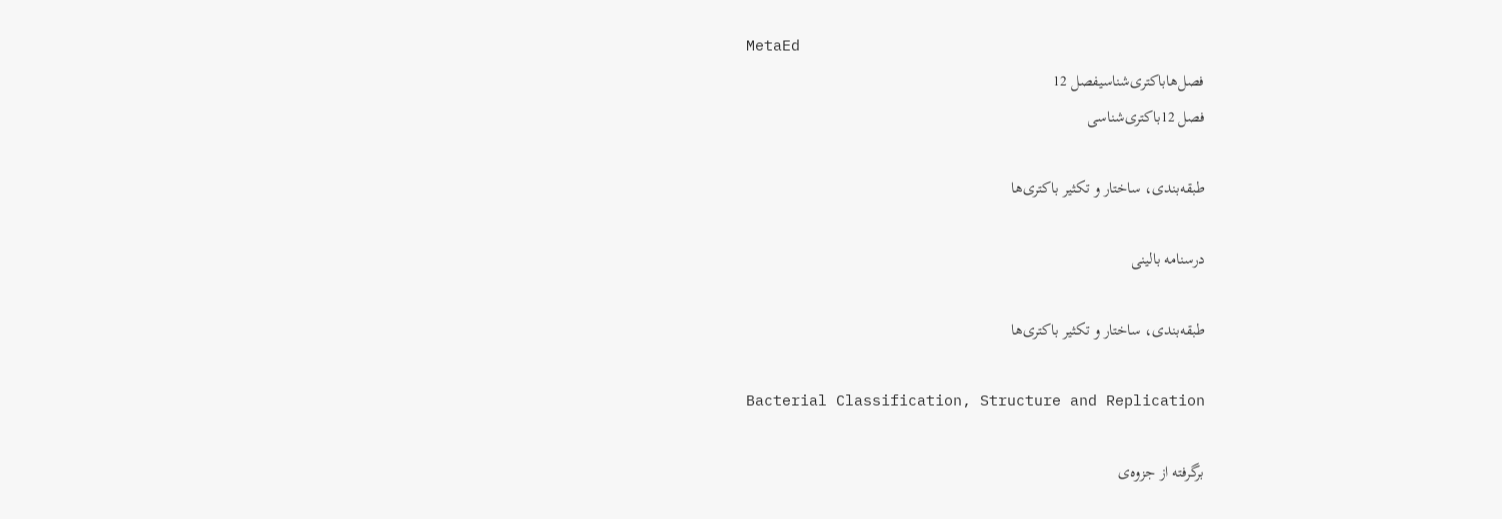MetaEd
فصل‌هاباکتری‌شناسیفصل 12
فصل 12باکتری‌شناسی

طبقه‌بندی، ساختار و تکثیر باکتری‌ها

درسنامه بالینی

طبقه‌بندی، ساختار و تکثیر باکتری‌ها

Bacterial Classification, Structure and Replication

برگرفته از جزوه‌ی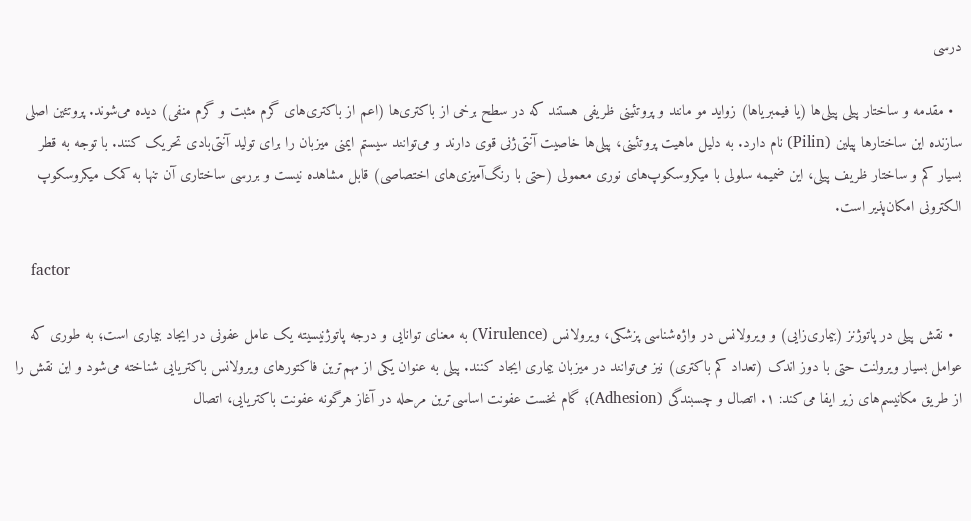درسی

  • مقدمه و ساختار پیلی پیلی‌ها (یا فیمبریاها) زواید مو مانند و پروتئینی ظریفی هستند که در سطح برخی از باکتری‌ها (اعم از باکتری‌های گرم مثبت و گرم منفی) دیده می‌شوند. پروتئین اصلی سازنده این ساختارها پیلین (Pilin) نام دارد. به دلیل ماهیت پروتئینی، پیلی‌ها خاصیت آنتی‌ژنی قوی دارند و می‌توانند سیستم ایمنی میزبان را برای تولید آنتی‌بادی تحریک کنند. با توجه به قطر بسیار کم و ساختار ظریف پیلی، این ضمیمه سلولی با میکروسکوپ‌های نوری معمولی (حتی با رنگ‌آمیزی‌های اختصاصی) قابل مشاهده نیست و بررسی ساختاری آن تنها به کمک میکروسکوپ الکترونی امکان‌پذیر است.

    factor

  • نقش پیلی در پاتوژنز (بیماری‌زایی) و ویرولانس در واژه‌شناسی پزشکی، ویرولانس (Virulence) به معنای توانایی و درجه پاتوژنیسیته یک عامل عفونی در ایجاد بیماری است؛ به طوری که عوامل بسیار ویرولنت حتی با دوز اندک (تعداد کم باکتری) نیز می‌توانند در میزبان بیماری ایجاد کنند. پیلی به عنوان یکی از مهم‌ترین فاکتورهای ویرولانس باکتریایی شناخته می‌شود و این نقش را از طریق مکانیسم‌های زیر ایفا می‌کند: ۱. اتصال و چسبندگی (Adhesion)؛ گام نخست عفونت اساسی‌ترین مرحله در آغاز هرگونه عفونت باکتریایی، اتصال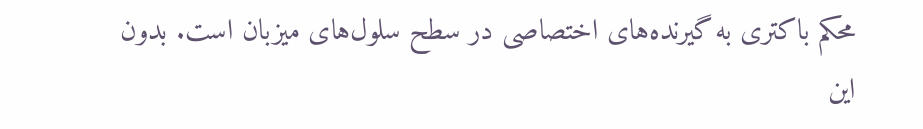محکم باکتری به گیرنده‌های اختصاصی در سطح سلول‌های میزبان است. بدون این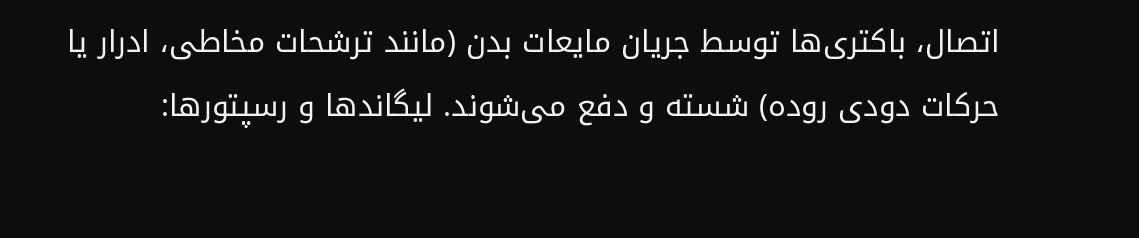اتصال، باکتری‌ها توسط جریان مایعات بدن (مانند ترشحات مخاطی، ادرار یا حرکات دودی روده) شسته و دفع می‌شوند. لیگاندها و رسپتورها: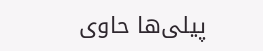پیلی‌ها حاوی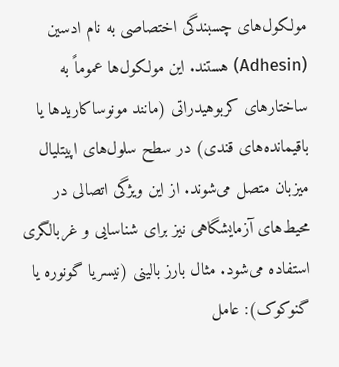مولکول‌های چسبندگی اختصاصی به نام ادسین (Adhesin) هستند. این مولکول‌ها عموماً به ساختارهای کربوهیدراتی (مانند مونوساکاریدها یا باقیمانده‌های قندی) در سطح سلول‌های اپیتلیال میزبان متصل می‌شوند. از این ویژگی اتصالی در محیط‌های آزمایشگاهی نیز برای شناسایی و غربالگری استفاده می‌شود. مثال بارز بالینی (نیسریا گونوره یا گنوکوک): عامل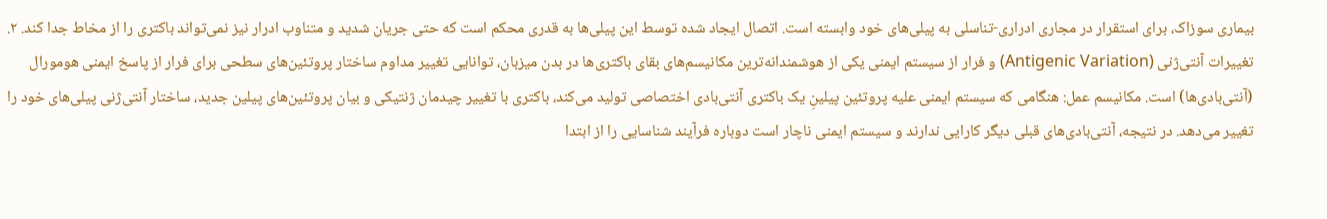بیماری سوزاک، برای استقرار در مجاری ادراری-تناسلی به پیلی‌های خود وابسته است. اتصال ایجاد شده توسط این پیلی‌ها به قدری محکم است که حتی جریان شدید و متناوب ادرار نیز نمی‌تواند باکتری را از مخاط جدا کند. ۲. تغییرات آنتی‌ژنی (Antigenic Variation) و فرار از سیستم ایمنی یکی از هوشمندانه‌ترین مکانیسم‌های بقای باکتری‌ها در بدن میزبان، توانایی تغییر مداوم ساختار پروتئین‌های سطحی برای فرار از پاسخ ایمنی هومورال (آنتی‌بادی‌ها) است. مکانیسم عمل: هنگامی که سیستم ایمنی علیه پروتئین پیلینِ یک باکتری آنتی‌بادی اختصاصی تولید می‌کند، باکتری با تغییر چیدمان ژنتیکی و بیان پروتئین‌های پیلین جدید، ساختار آنتی‌ژنی پیلی‌های خود را تغییر می‌دهد. در نتیجه، آنتی‌بادی‌های قبلی دیگر کارایی ندارند و سیستم ایمنی ناچار است دوباره فرآیند شناسایی را از ابتدا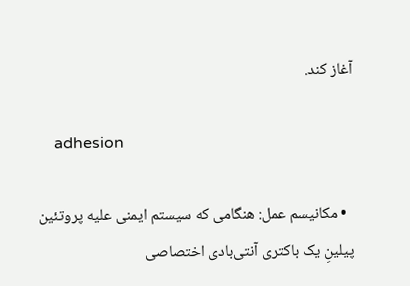آغاز کند.

    adhesion

  • مکانیسم عمل: هنگامی که سیستم ایمنی علیه پروتئین پیلینِ یک باکتری آنتی‌بادی اختصاصی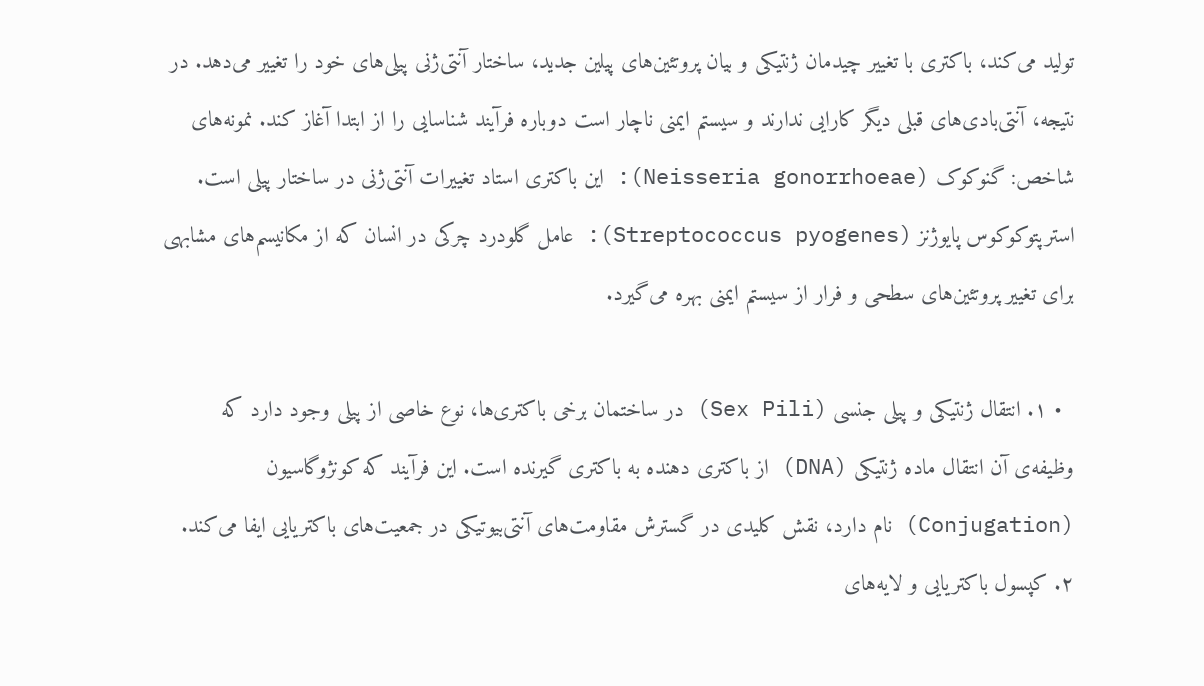تولید می‌کند، باکتری با تغییر چیدمان ژنتیکی و بیان پروتئین‌های پیلین جدید، ساختار آنتی‌ژنی پیلی‌های خود را تغییر می‌دهد. در نتیجه، آنتی‌بادی‌های قبلی دیگر کارایی ندارند و سیستم ایمنی ناچار است دوباره فرآیند شناسایی را از ابتدا آغاز کند. نمونه‌های شاخص: گنوکوک (Neisseria gonorrhoeae): این باکتری استاد تغییرات آنتی‌ژنی در ساختار پیلی است. استرپتوکوکوس پایوژنز (Streptococcus pyogenes): عامل گلودرد چرکی در انسان که از مکانیسم‌های مشابهی برای تغییر پروتئین‌های سطحی و فرار از سیستم ایمنی بهره می‌گیرد.

  • ۱. انتقال ژنتیکی و پیلی جنسی (Sex Pili) در ساختمان برخی باکتری‌ها، نوع خاصی از پیلی وجود دارد که وظیفه‌ی آن انتقال ماده ژنتیکی (DNA) از باکتری دهنده به باکتری گیرنده است. این فرآیند که کونژوگاسیون (Conjugation) نام دارد، نقش کلیدی در گسترش مقاومت‌های آنتی‌بیوتیکی در جمعیت‌های باکتریایی ایفا می‌کند. ۲. کپسول باکتریایی و لایه‌های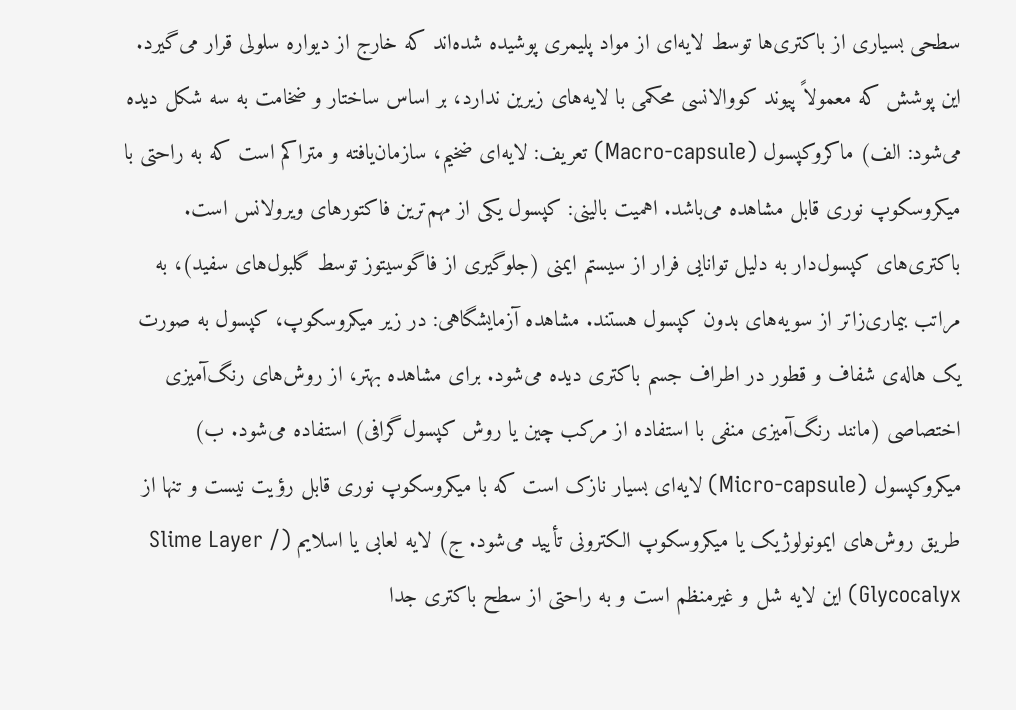سطحی بسیاری از باکتری‌ها توسط لایه‌ای از مواد پلیمری پوشیده شده‌اند که خارج از دیواره سلولی قرار می‌گیرد. این پوشش که معمولاً پیوند کووالانسی محکمی با لایه‌های زیرین ندارد، بر اساس ساختار و ضخامت به سه شکل دیده می‌شود: الف) ماکروکپسول (Macro-capsule) تعریف: لایه‌ای ضخیم، سازمان‌یافته و متراکم است که به راحتی با میکروسکوپ نوری قابل مشاهده می‌باشد. اهمیت بالینی: کپسول یکی از مهم‌ترین فاکتورهای ویرولانس است. باکتری‌های کپسول‌دار به دلیل توانایی فرار از سیستم ایمنی (جلوگیری از فاگوسیتوز توسط گلبول‌های سفید)، به مراتب بیماری‌زاتر از سویه‌های بدون کپسول هستند. مشاهده آزمایشگاهی: در زیر میکروسکوپ، کپسول به صورت یک هاله‌ی شفاف و قطور در اطراف جسم باکتری دیده می‌شود. برای مشاهده بهتر، از روش‌های رنگ‌آمیزی اختصاصی (مانند رنگ‌آمیزی منفی با استفاده از مرکب چین یا روش کپسول‌گرافی) استفاده می‌شود. ب) میکروکپسول (Micro-capsule) لایه‌ای بسیار نازک است که با میکروسکوپ نوری قابل رؤیت نیست و تنها از طریق روش‌های ایمونولوژیک یا میکروسکوپ الکترونی تأیید می‌شود. ج) لایه لعابی یا اسلایم (Slime Layer / Glycocalyx) این لایه شل و غیرمنظم است و به راحتی از سطح باکتری جدا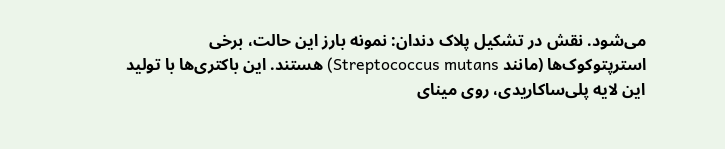می‌شود. نقش در تشکیل پلاک دندان: نمونه بارز این حالت، برخی استرپتوکوک‌ها (مانند Streptococcus mutans) هستند. این باکتری‌ها با تولید این لایه پلی‌ساکاریدی، روی مینای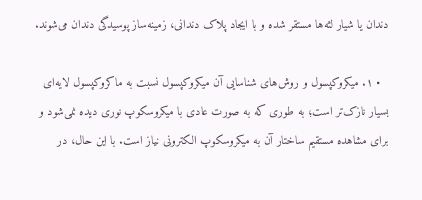دندان یا شیار لثه‌ها مستقر شده و با ایجاد پلاک دندانی، زمینه‌ساز پوسیدگی دندان می‌شوند.

  • ۱. میکروکپسول و روش‌های شناسایی آن میکروکپسول نسبت به ماکروکپسول لایه‌ای بسیار نازک‌تر است؛ به طوری که به صورت عادی با میکروسکوپ نوری دیده نمی‌شود و برای مشاهده مستقیم ساختار آن به میکروسکوپ الکترونی نیاز است. با این حال، در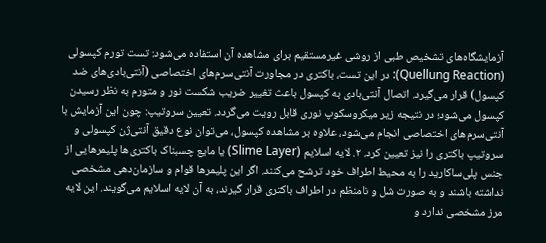آزمایشگاه‌های تشخیص طبی از روشی غیرمستقیم برای مشاهده آن استفاده می‌شود: تست تورم کپسولی (Quellung Reaction): در این تست، باکتری در مجاورت آنتی‌سرم‌های اختصاصی (آنتی‌بادی‌های ضد کپسول) قرار می‌گیرد. اتصال آنتی‌بادی به کپسول باعث تغییر ضریب شکست نور و متورم به نظر رسیدن کپسول می‌شود؛ در نتیجه زیر میکروسکوپ نوری قابل رویت می‌گردد. تعیین سروتیپ: چون این آزمایش با آنتی‌سرم‌های اختصاصی انجام می‌شود، علاوه بر مشاهده کپسول، می‌توان نوع دقیق آنتی‌ژن کپسولی و سروتیپ باکتری را نیز تعیین کرد. ۲. لایه اسلایم (Slime Layer) یا مایع چسبناک باکتری‌ها پلیمرهایی از جنس پلی‌ساکارید را به محیط اطراف خود ترشح می‌کنند. اگر این پلیمرها قوام و سازمان‌دهی مشخصی نداشته باشند و به صورت شل و نامنظم در اطراف باکتری قرار گیرند، به آن لایه اسلایم می‌گویند. این لایه مرز مشخصی ندارد و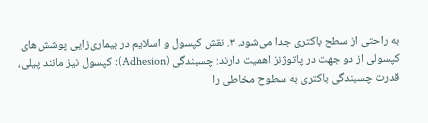به راحتی از سطح باکتری جدا می‌شود. ۳. نقش کپسول و اسلایم در بیماری‌زایی پوشش‌های کپسولی از دو جهت در پاتوژنز اهمیت دارند: چسبندگی (Adhesion): کپسول نیز مانند پیلی، قدرت چسبندگی باکتری به سطوح مخاطی را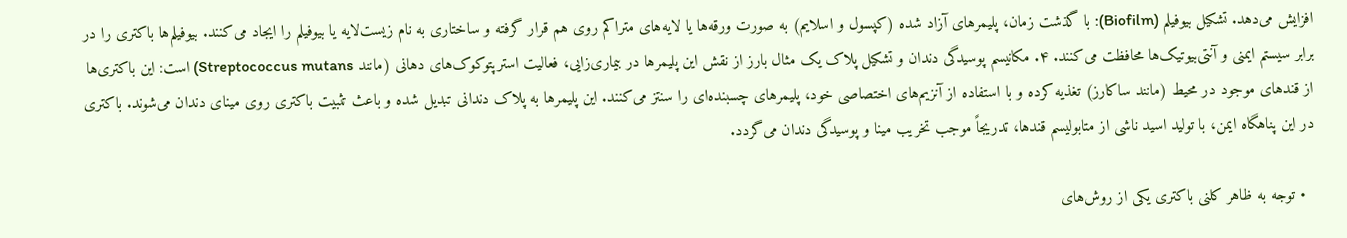افزایش می‌دهد. تشکیل بیوفیلم (Biofilm): با گذشت زمان، پلیمرهای آزاد شده (کپسول و اسلایم) به صورت ورقه‌ها یا لایه‌های متراکم روی هم قرار گرفته و ساختاری به نام زیست‌لایه یا بیوفیلم را ایجاد می‌کنند. بیوفیلم‌ها باکتری را در برابر سیستم ایمنی و آنتی‌بیوتیک‌ها محافظت می‌کنند. ۴. مکانیسم پوسیدگی دندان و تشکیل پلاک یک مثال بارز از نقش این پلیمرها در بیماری‌زایی، فعالیت استرپتوکوک‌های دهانی (مانند Streptococcus mutans) است: این باکتری‌ها از قندهای موجود در محیط (مانند ساکارز) تغذیه کرده و با استفاده از آنزیم‌های اختصاصی خود، پلیمرهای چسبنده‌ای را سنتز می‌کنند. این پلیمرها به پلاک دندانی تبدیل شده و باعث تثبیت باکتری روی مینای دندان می‌شوند. باکتری در این پناهگاه ایمن، با تولید اسید ناشی از متابولیسم قندها، تدریجاً موجب تخریب مینا و پوسیدگی دندان می‌گردد.

  • توجه به ظاهر کلنی باکتری یکی از روش‌های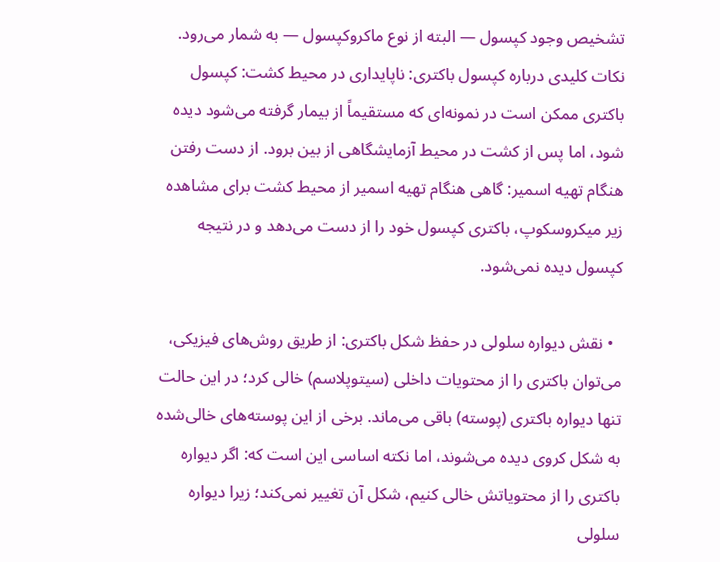تشخیص وجود کپسول — البته از نوع ماکروکپسول — به شمار می‌رود. نکات کلیدی درباره کپسول باکتری: ناپایداری در محیط کشت: کپسول باکتری ممکن است در نمونه‌ای که مستقیماً از بیمار گرفته می‌شود دیده شود، اما پس از کشت در محیط آزمایشگاهی از بین برود. از دست رفتن هنگام تهیه اسمیر: گاهی هنگام تهیه اسمیر از محیط کشت برای مشاهده زیر میکروسکوپ، باکتری کپسول خود را از دست می‌دهد و در نتیجه کپسول دیده نمی‌شود.

  • نقش دیواره سلولی در حفظ شکل باکتری: از طریق روش‌های فیزیکی، می‌توان باکتری را از محتویات داخلی (سیتوپلاسم) خالی کرد؛ در این حالت تنها دیواره باکتری (پوسته) باقی می‌ماند. برخی از این پوسته‌های خالی‌شده به شکل کروی دیده می‌شوند، اما نکته اساسی این است که: اگر دیواره باکتری را از محتویاتش خالی کنیم، شکل آن تغییر نمی‌کند؛ زیرا دیواره سلولی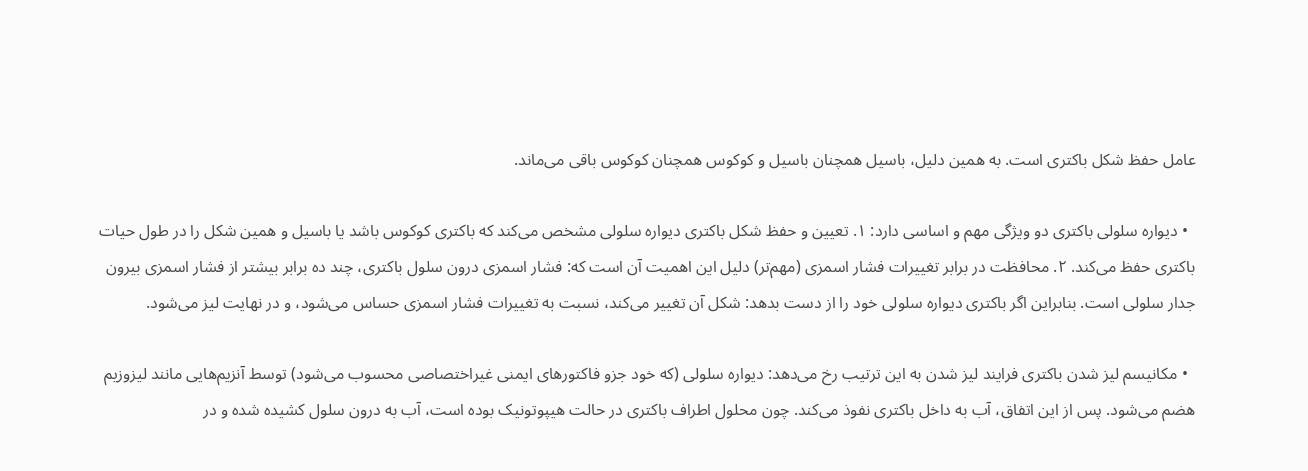عامل حفظ شکل باکتری است. به همین دلیل، باسیل همچنان باسیل و کوکوس همچنان کوکوس باقی می‌ماند.

  • دیواره سلولی باکتری دو ویژگی مهم و اساسی دارد: ۱. تعیین و حفظ شکل باکتری دیواره سلولی مشخص می‌کند که باکتری کوکوس باشد یا باسیل و همین شکل را در طول حیات باکتری حفظ می‌کند. ۲. محافظت در برابر تغییرات فشار اسمزی (مهم‌تر) دلیل این اهمیت آن است که: فشار اسمزی درون سلول باکتری، چند ده برابر بیشتر از فشار اسمزی بیرون جدار سلولی است. بنابراین اگر باکتری دیواره سلولی خود را از دست بدهد: شکل آن تغییر می‌کند، نسبت به تغییرات فشار اسمزی حساس می‌شود، و در نهایت لیز می‌شود.

  • مکانیسم لیز شدن باکتری فرایند لیز شدن به این ترتیب رخ می‌دهد: دیواره سلولی (که خود جزو فاکتورهای ایمنی غیراختصاصی محسوب می‌شود) توسط آنزیم‌هایی مانند لیزوزیم هضم می‌شود. پس از این اتفاق، آب به داخل باکتری نفوذ می‌کند. چون محلول اطراف باکتری در حالت هیپوتونیک بوده است، آب به درون سلول کشیده شده و در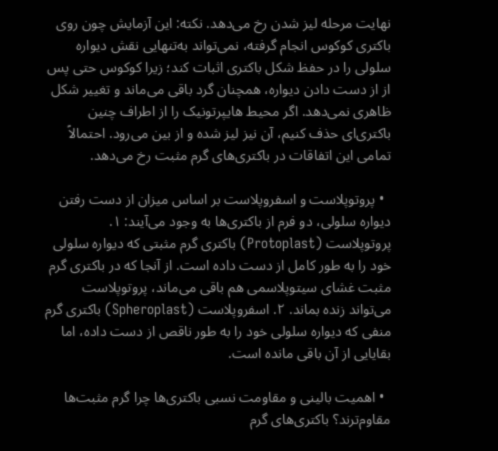نهایت مرحله لیز شدن رخ می‌دهد. نکته: این آزمایش چون روی باکتری کوکوس انجام گرفته، نمی‌تواند به‌تنهایی نقش دیواره سلولی را در حفظ شکل باکتری اثبات کند؛ زیرا کوکوس حتی پس از از دست دادن دیواره، همچنان گرد باقی می‌ماند و تغییر شکل ظاهری نمی‌دهد. اگر محیط هایپرتونیک را از اطراف چنین باکتری‌ای حذف کنیم، آن نیز لیز شده و از بین می‌رود. احتمالاً تمامی این اتفاقات در باکتری‌های گرم مثبت رخ می‌دهد.

  • پروتوپلاست و اسفروپلاست بر اساس میزان از دست رفتن دیواره سلولی، دو فرم از باکتری‌ها به وجود می‌آیند: ۱. پروتوپلاست (Protoplast) باکتری گرم مثبتی که دیواره سلولی خود را به طور کامل از دست داده است. از آنجا که در باکتری گرم مثبت غشای سیتوپلاسمی هم باقی می‌ماند، پروتوپلاست می‌تواند زنده بماند. ۲. اسفروپلاست (Spheroplast) باکتری گرم منفی که دیواره سلولی خود را به طور ناقص از دست داده، اما بقایایی از آن باقی مانده است.

  • اهمیت بالینی و مقاومت نسبی باکتری‌ها چرا گرم مثبت‌ها مقاوم‌ترند؟ باکتری‌های گرم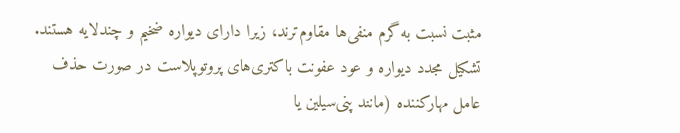مثبت نسبت به گرم منفی‌ها مقاوم‌ترند، زیرا دارای دیواره ضخیم و چندلایه هستند. تشکیل مجدد دیواره و عود عفونت باکتری‌های پروتوپلاست در صورت حذف عامل مهارکننده (مانند پنی‌سیلین یا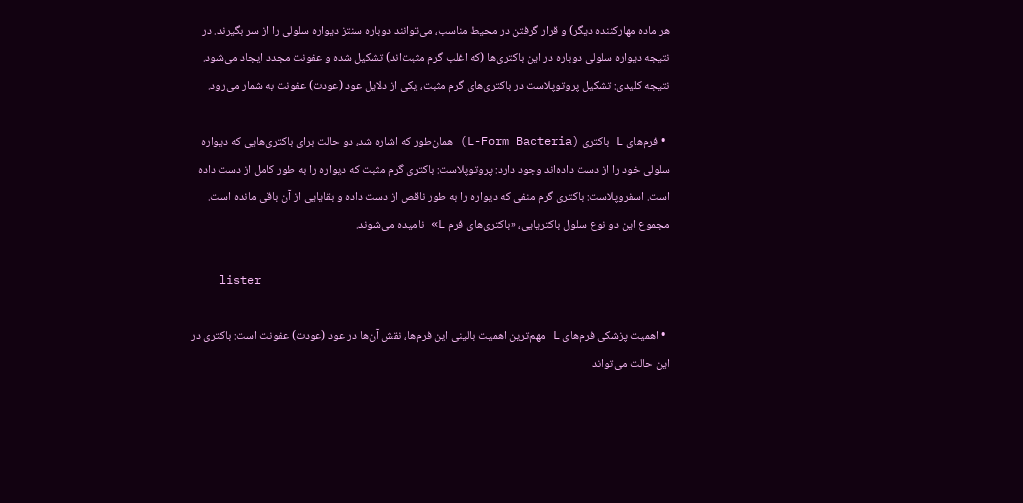هر ماده مهارکننده دیگر) و قرار گرفتن در محیط مناسب، می‌توانند دوباره سنتز دیواره سلولی را از سر بگیرند. در نتیجه دیواره سلولی دوباره در این باکتری‌ها (که اغلب گرم مثبت‌اند) تشکیل شده و عفونت مجدد ایجاد می‌شود. نتیجه کلیدی: تشکیل پروتوپلاست در باکتری‌های گرم مثبت، یکی از دلایل عود (عودت) عفونت به شمار می‌رود.

  • فرم‌های L باکتری (L-Form Bacteria) همان‌طور که اشاره شد، دو حالت برای باکتری‌هایی که دیواره سلولی خود را از دست داده‌اند وجود دارد: پروتوپلاست: باکتری گرم مثبت که دیواره را به طور کامل از دست داده است. اسفروپلاست: باکتری گرم منفی که دیواره را به طور ناقص از دست داده و بقایایی از آن باقی مانده است. مجموع این دو نوع سلول باکتریایی، «باکتری‌های فرم L» نامیده می‌شوند.

    lister

  • اهمیت پزشکی فرم‌های L مهم‌ترین اهمیت بالینی این فرم‌ها، نقش آن‌ها در عود (عودت) عفونت است: باکتری در این حالت می‌تواند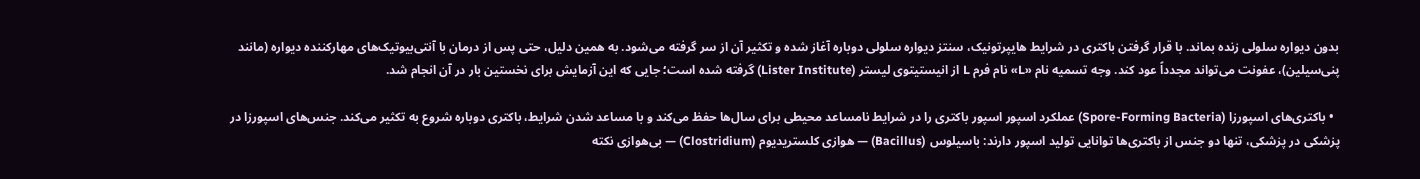بدون دیواره سلولی زنده بماند. با قرار گرفتن باکتری در شرایط هایپرتونیک، سنتز دیواره سلولی دوباره آغاز شده و تکثیر آن از سر گرفته می‌شود. به همین دلیل، حتی پس از درمان با آنتی‌بیوتیک‌های مهارکننده دیواره (مانند پنی‌سیلین)، عفونت می‌تواند مجدداً عود کند. وجه تسمیه نام «L» نام فرم L از انیستیتوی لیستر (Lister Institute) گرفته شده است؛ جایی که این آزمایش برای نخستین بار در آن انجام شد.

  • باکتری‌های اسپورزا (Spore-Forming Bacteria) عملکرد اسپور اسپور باکتری را در شرایط نامساعد محیطی برای سال‌ها حفظ می‌کند و با مساعد شدن شرایط، باکتری دوباره شروع به تکثیر می‌کند. جنس‌های اسپورزا در پزشکی در پزشکی، تنها دو جنس از باکتری‌ها توانایی تولید اسپور دارند: باسیلوس (Bacillus) — هوازی کلستریدیوم (Clostridium) — بی‌هوازی نکته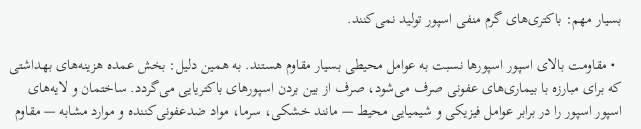بسیار مهم: باکتری‌های گرم منفی اسپور تولید نمی‌کنند.

  • مقاومت بالای اسپور اسپورها نسبت به عوامل محیطی بسیار مقاوم هستند. به همین دلیل: بخش عمده هزینه‌های بهداشتی که برای مبارزه با بیماری‌های عفونی صرف می‌شود، صرف از بین بردن اسپورهای باکتریایی می‌گردد. ساختمان و لایه‌های اسپور اسپور را در برابر عوامل فیزیکی و شیمیایی محیط — مانند خشکی، سرما، مواد ضدعفونی‌کننده و موارد مشابه — مقاوم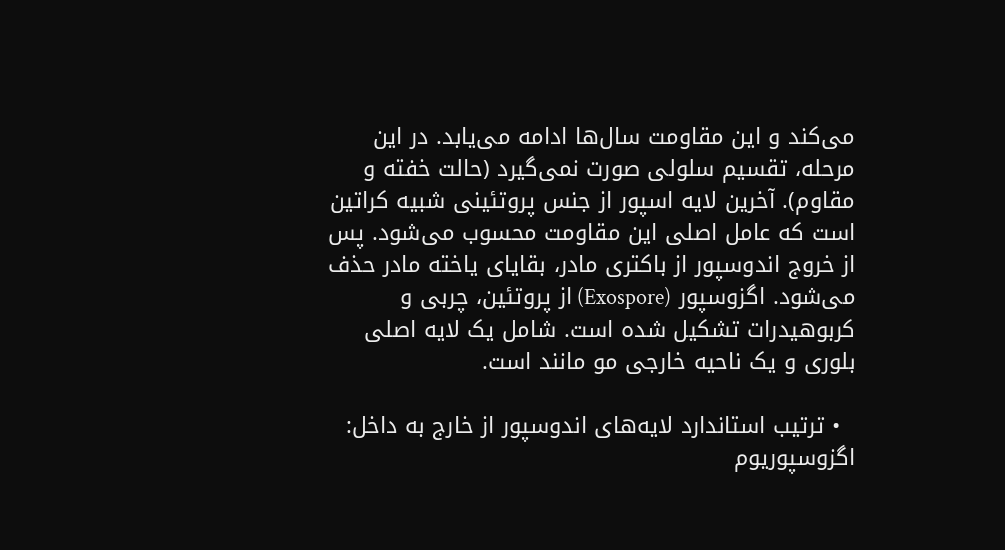می‌کند و این مقاومت سال‌ها ادامه می‌یابد. در این مرحله، تقسیم سلولی صورت نمی‌گیرد (حالت خفته و مقاوم). آخرین لایه اسپور از جنس پروتئینی شبیه کراتین است که عامل اصلی این مقاومت محسوب می‌شود. پس از خروج اندوسپور از باکتری مادر، بقایای یاخته مادر حذف می‌شود. اگزوسپور (Exospore) از پروتئین، چربی و کربوهیدرات تشکیل شده است. شامل یک لایه اصلی بلوری و یک ناحیه خارجی مو مانند است.

  • ترتیب استاندارد لایه‌های اندوسپور از خارج به داخل: اگزوسپوریوم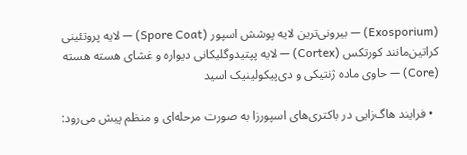(Exosporium) — بیرونی‌ترین لایه پوشش اسپور (Spore Coat) — لایه پروتئینی کراتین‌مانند کورتکس (Cortex) — لایه پپتیدوگلیکانی دیواره و غشای هسته هسته (Core) — حاوی ماده ژنتیکی و دی‌پیکولینیک اسید

  • فرایند هاگ‌زایی در باکتری‌های اسپورزا به صورت مرحله‌ای و منظم پیش می‌رود: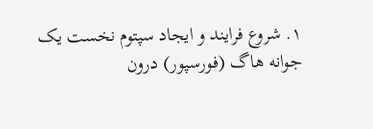۱. شروع فرایند و ایجاد سپتوم نخست یک جوانه هاگ (فورسپور) درون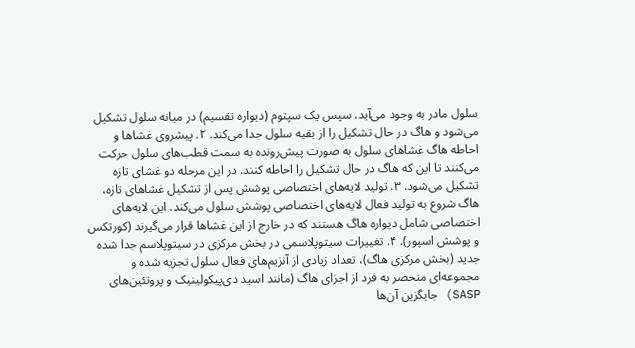سلول مادر به وجود می‌آید. سپس یک سپتوم (دیواره تقسیم) در میانه سلول تشکیل می‌شود و هاگ در حال تشکیل را از بقیه سلول جدا می‌کند. ۲. پیشروی غشاها و احاطه هاگ غشاهای سلول به صورت پیش‌رونده به سمت قطب‌های سلول حرکت می‌کنند تا این که هاگ در حال تشکیل را احاطه کنند. در این مرحله دو غشای تازه تشکیل می‌شود. ۳. تولید لایه‌های اختصاصی پوشش پس از تشکیل غشاهای تازه، هاگ شروع به تولید فعال لایه‌های اختصاصی پوشش سلول می‌کند. این لایه‌های اختصاصی شامل دیواره هاگ هستند که در خارج از این غشاها قرار می‌گیرند (کورتکس و پوشش اسپور). ۴. تغییرات سیتوپلاسمی در بخش مرکزی در سیتوپلاسم جدا شده جدید (بخش مرکزی هاگ)، تعداد زیادی از آنزیم‌های فعال سلول تجزیه شده و مجموعه‌ای منحصر به فرد از اجزای هاگ (مانند اسید دی‌پیکولینیک و پروتئین‌های SASP) جایگزین آن‌ها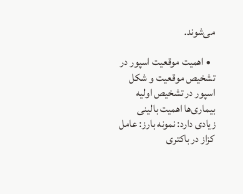می‌شوند.

  • اهمیت موقعیت اسپور در تشخیص موقعیت و شکل اسپور در تشخیص اولیه بیماری‌ها اهمیت بالینی زیادی دارد: نمونه بارز: عامل کزاز در باکتری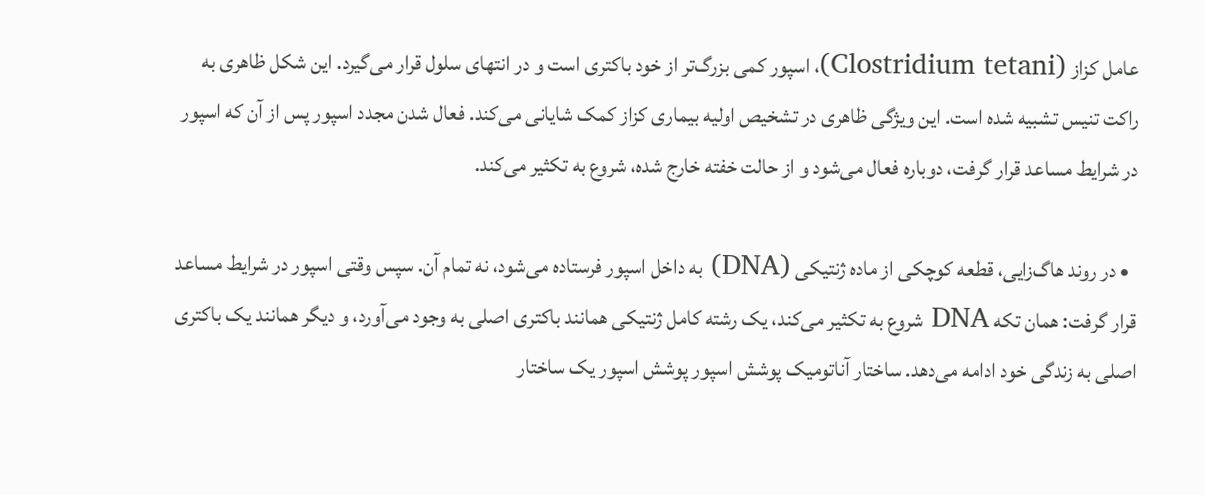عامل کزاز (Clostridium tetani)، اسپور کمی بزرگ‌تر از خود باکتری است و در انتهای سلول قرار می‌گیرد. این شکل ظاهری به راکت تنیس تشبیه شده است. این ویژگی ظاهری در تشخیص اولیه بیماری کزاز کمک شایانی می‌کند. فعال شدن مجدد اسپور پس از آن که اسپور در شرایط مساعد قرار گرفت، دوباره فعال می‌شود و از حالت خفته خارج شده، شروع به تکثیر می‌کند.

  • در روند هاگ‌زایی، قطعه کوچکی از ماده ژنتیکی (DNA) به داخل اسپور فرستاده می‌شود، نه تمام آن. سپس وقتی اسپور در شرایط مساعد قرار گرفت: همان تکه DNA شروع به تکثیر می‌کند، یک رشته کامل ژنتیکی همانند باکتری اصلی به وجود می‌آورد، و دیگر همانند یک باکتری اصلی به زندگی خود ادامه می‌دهد. ساختار آناتومیک پوشش اسپور پوشش اسپور یک ساختار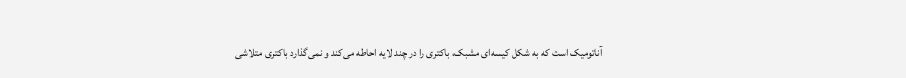آناتومیک است که به شکل کیسه‌ای مشبک، باکتری را در چند لایه احاطه می‌کند و نمی‌گذارد باکتری متلاشی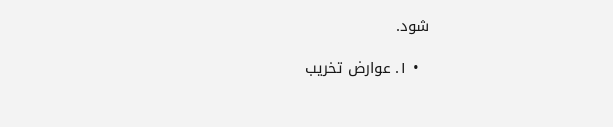شود.

  • ۱. عوارض تخریب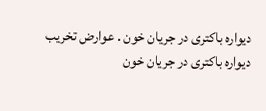دیواره باکتری در جریان خون . عوارض تخریب دیواره باکتری در جریان خون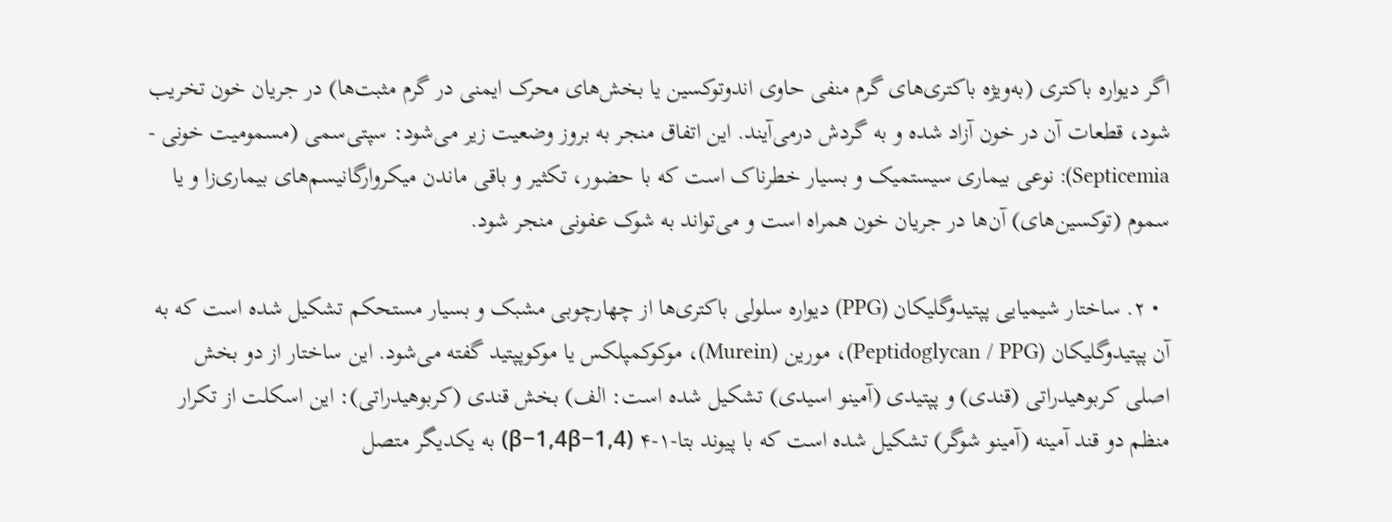اگر دیواره باکتری (به‌ویژه باکتری‌های گرم منفی حاوی اندوتوکسین یا بخش‌های محرک ایمنی در گرم مثبت‌ها) در جریان خون تخریب شود، قطعات آن در خون آزاد شده و به گردش درمی‌آیند. این اتفاق منجر به بروز وضعیت زیر می‌شود: سپتی‌سمی (مسمومیت خونی - Septicemia): نوعی بیماری سیستمیک و بسیار خطرناک است که با حضور، تکثیر و باقی ماندن میکروارگانیسم‌های بیماری‌زا و یا سموم (توکسین‌های) آن‌ها در جریان خون همراه است و می‌تواند به شوک عفونی منجر شود.

  • ۲. ساختار شیمیایی پپتیدوگلیکان (PPG) دیواره سلولی باکتری‌ها از چهارچوبی مشبک و بسیار مستحکم تشکیل شده است که به آن پپتیدوگلیکان (Peptidoglycan / PPG)، مورین (Murein)، موکوکمپلکس یا موکوپپتید گفته می‌شود. این ساختار از دو بخش اصلی کربوهیدراتی (قندی) و پپتیدی (آمینو اسیدی) تشکیل شده است: الف) بخش قندی (کربوهیدراتی): این اسکلت از تکرار منظم دو قند آمینه (آمینو شوگر) تشکیل شده است که با پیوند بتا-۱-۴ (β−1,4β−1,4) به یکدیگر متصل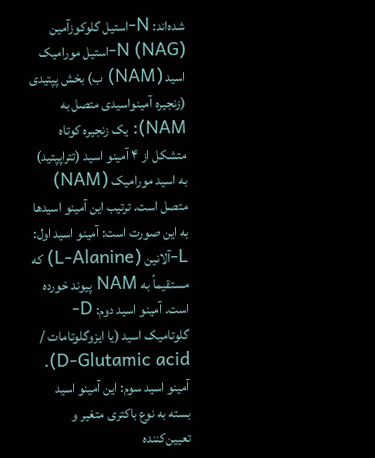شده‌اند: N-استیل گلوکوزآمین (NAG) N-استیل مورامیک اسید (NAM) ب) بخش پپتیدی (زنجیره آمینواسیدی متصل به NAM): یک زنجیره کوتاه متشکل از ۴ آمینو اسید (تتراپپتید) به اسید مورامیک (NAM) متصل است. ترتیب این آمینو اسیدها به این صورت است: آمینو اسید اول: L-آلانین (L-Alanine) که مستقیماً به NAM پیوند خورده است. آمینو اسید دوم: D-گلوتامیک اسید (یا ایزوگلوتامات / D-Glutamic acid). آمینو اسید سوم: این آمینو اسید بسته به نوع باکتری متغیر و تعیین‌کننده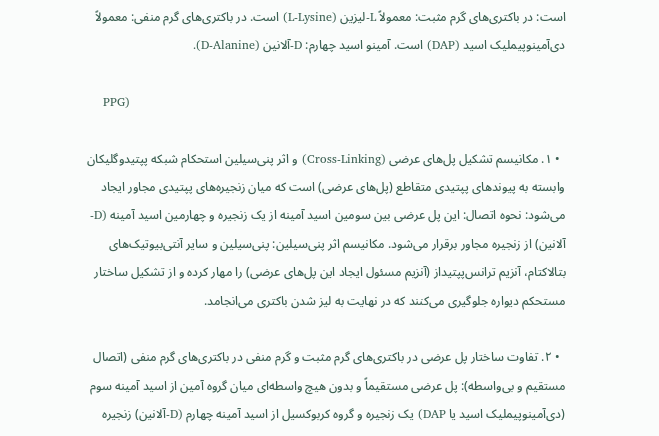است: در باکتری‌های گرم مثبت: معمولاً L-لیزین (L-Lysine) است. در باکتری‌های گرم منفی: معمولاً دی‌آمینوپیملیک اسید (DAP) است. آمینو اسید چهارم: D-آلانین (D-Alanine).

    PPG)

  • ۱. مکانیسم تشکیل پل‌های عرضی (Cross-Linking) و اثر پنی‌سیلین استحکام شبکه پپتیدوگلیکان وابسته به پیوندهای پپتیدی متقاطع (پل‌های عرضی) است که میان زنجیره‌های پپتیدی مجاور ایجاد می‌شود: نحوه اتصال: این پل عرضی بین سومین اسید آمینه از یک زنجیره و چهارمین اسید آمینه (D-آلانین) از زنجیره مجاور برقرار می‌شود. مکانیسم اثر پنی‌سیلین: پنی‌سیلین و سایر آنتی‌بیوتیک‌های بتالاکتام، آنزیم ترانس‌پپتیداز (آنزیم مسئول ایجاد این پل‌های عرضی) را مهار کرده و از تشکیل ساختار مستحکم دیواره جلوگیری می‌کنند که در نهایت به لیز شدن باکتری می‌انجامد.

  • ۲. تفاوت ساختار پل عرضی در باکتری‌های گرم مثبت و گرم منفی در باکتری‌های گرم منفی (اتصال مستقیم و بی‌واسطه): پل عرضی مستقیماً و بدون هیچ واسطه‌ای میان گروه آمین از اسید آمینه سوم (دی‌آمینوپیملیک اسید یا DAP) یک زنجیره و گروه کربوکسیل از اسید آمینه چهارم (D-آلانین) زنجیره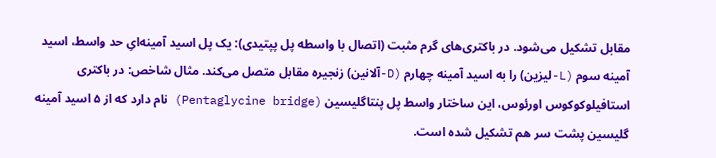مقابل تشکیل می‌شود. در باکتری‌های گرم مثبت (اتصال با واسطه پل پپتیدی): یک پل اسید آمینه‌ایِ حد واسط، اسید آمینه سوم (L-لیزین) را به اسید آمینه چهارم (D-آلانین) زنجیره مقابل متصل می‌کند. مثال شاخص: در باکتری استافیلوکوکوس اورئوس، این ساختار واسط پل پنتاگلیسین (Pentaglycine bridge) نام دارد که از ۵ اسید آمینه گلیسین پشت سر هم تشکیل شده است.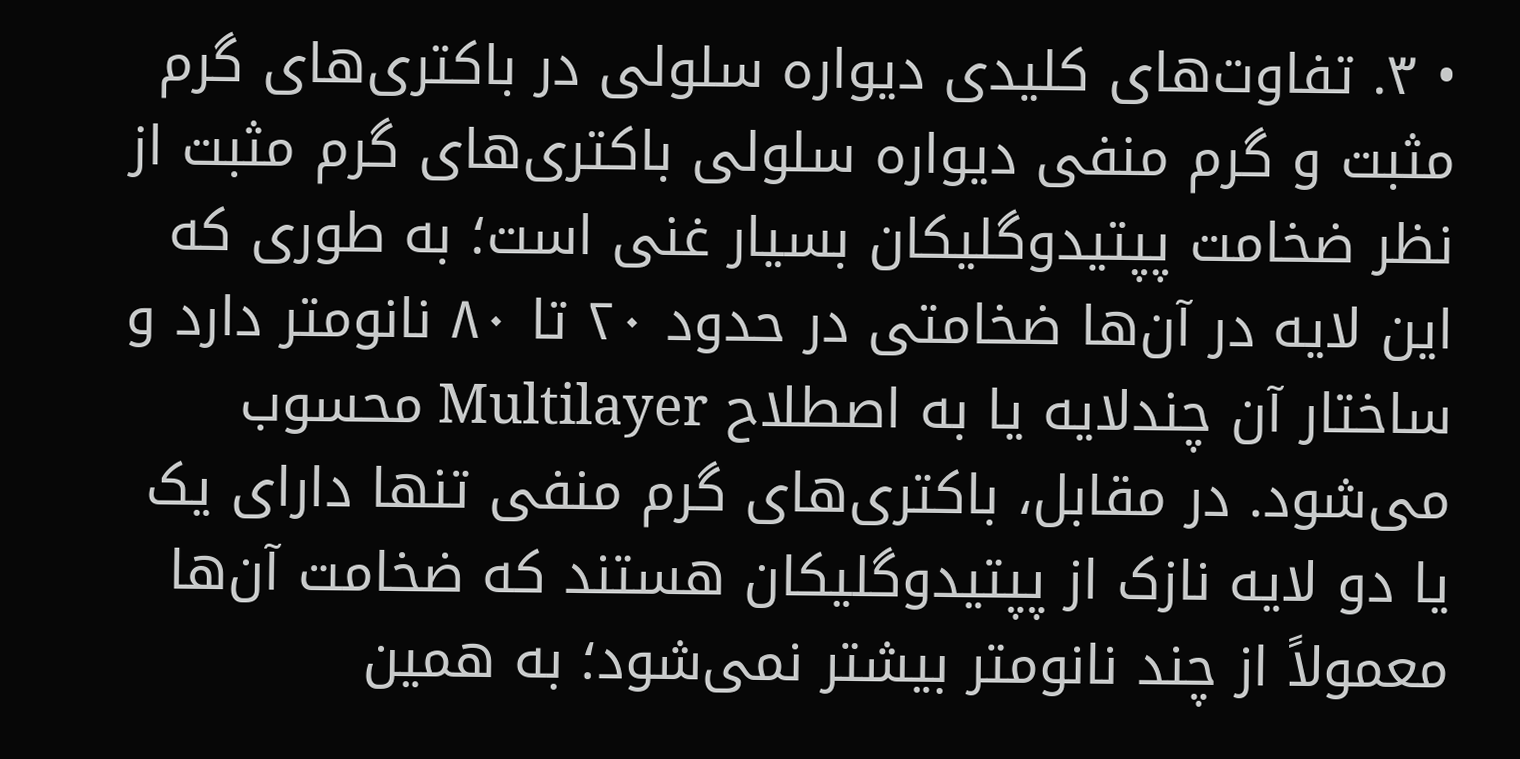• ۳. تفاوت‌های کلیدی دیواره سلولی در باکتری‌های گرم مثبت و گرم منفی دیواره سلولی باکتری‌های گرم مثبت از نظر ضخامت پپتیدوگلیکان بسیار غنی است؛ به طوری که این لایه در آن‌ها ضخامتی در حدود ۲۰ تا ۸۰ نانومتر دارد و ساختار آن چندلایه یا به اصطلاح Multilayer محسوب می‌شود. در مقابل، باکتری‌های گرم منفی تنها دارای یک یا دو لایه نازک از پپتیدوگلیکان هستند که ضخامت آن‌ها معمولاً از چند نانومتر بیشتر نمی‌شود؛ به همین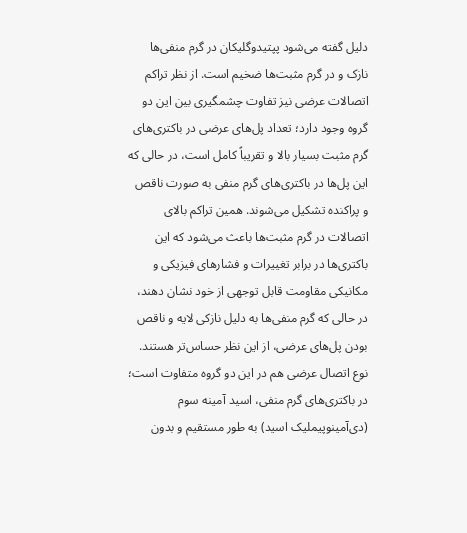دلیل گفته می‌شود پپتیدوگلیکان در گرم منفی‌ها نازک و در گرم مثبت‌ها ضخیم است. از نظر تراکم اتصالات عرضی نیز تفاوت چشمگیری بین این دو گروه وجود دارد؛ تعداد پل‌های عرضی در باکتری‌های گرم مثبت بسیار بالا و تقریباً کامل است، در حالی که این پل‌ها در باکتری‌های گرم منفی به صورت ناقص و پراکنده تشکیل می‌شوند. همین تراکم بالای اتصالات در گرم مثبت‌ها باعث می‌شود که این باکتری‌ها در برابر تغییرات و فشارهای فیزیکی و مکانیکی مقاومت قابل توجهی از خود نشان دهند، در حالی که گرم منفی‌ها به دلیل نازکی لایه و ناقص بودن پل‌های عرضی، از این نظر حساس‌تر هستند. نوع اتصال عرضی هم در این دو گروه متفاوت است؛ در باکتری‌های گرم منفی، اسید آمینه سوم (دی‌آمینوپیملیک اسید) به طور مستقیم و بدون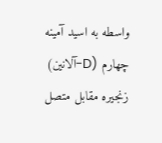واسطه به اسید آمینه چهارم (D-آلانین) زنجیره مقابل متصل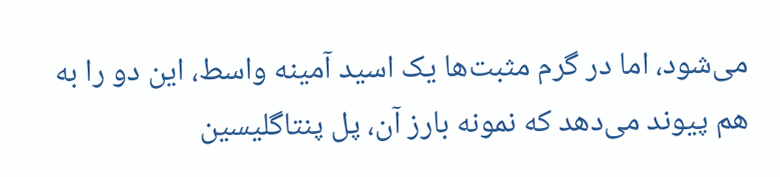می‌شود، اما در گرم مثبت‌ها یک اسید آمینه واسط، این دو را به هم پیوند می‌دهد که نمونه بارز آن، پل پنتاگلیسین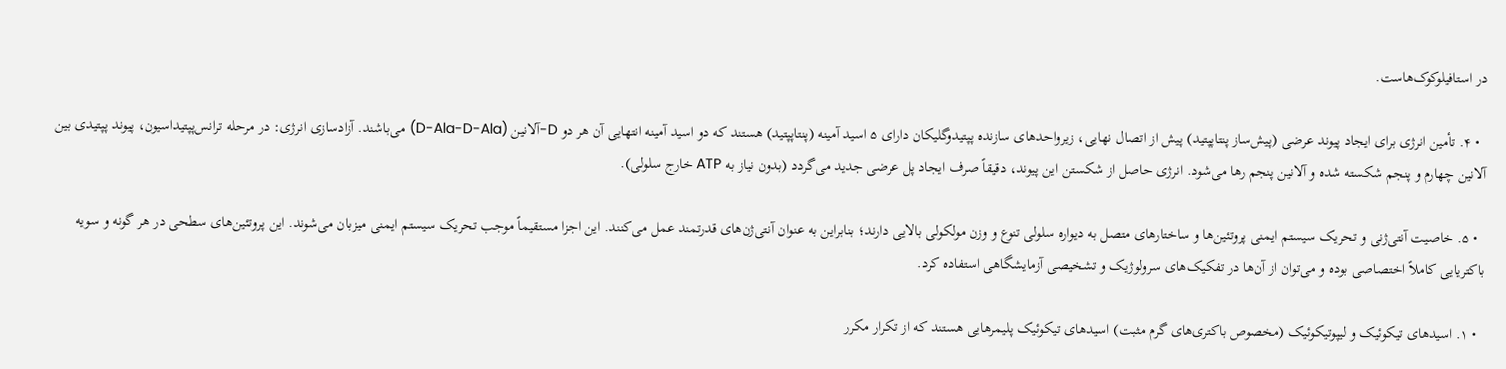در استافیلوکوک‌هاست.

  • ۴. تأمین انرژی برای ایجاد پیوند عرضی (پیش‌ساز پنتاپپتید) پیش از اتصال نهایی، زیرواحدهای سازنده پپتیدوگلیکان دارای ۵ اسید آمینه (پنتاپپتید) هستند که دو اسید آمینه انتهایی آن هر دو D-آلانین (D-Ala-D-Ala) می‌باشند. آزادسازی انرژی: در مرحله ترانس‌پپتیداسیون، پیوند پپتیدی بین آلانین چهارم و پنجم شکسته شده و آلانین پنجم رها می‌شود. انرژی حاصل از شکستن این پیوند، دقیقاً صرف ایجاد پل عرضی جدید می‌گردد (بدون نیاز به ATP خارج سلولی).

  • ۵. خاصیت آنتی‌ژنی و تحریک سیستم ایمنی پروتئین‌ها و ساختارهای متصل به دیواره سلولی تنوع و وزن مولکولی بالایی دارند؛ بنابراین به عنوان آنتی‌ژن‌های قدرتمند عمل می‌کنند. این اجزا مستقیماً موجب تحریک سیستم ایمنی میزبان می‌شوند. این پروتئین‌های سطحی در هر گونه و سویه باکتریایی کاملاً اختصاصی بوده و می‌توان از آن‌ها در تفکیک‌های سرولوژیک و تشخیصی آزمایشگاهی استفاده کرد.

  • ۱. اسیدهای تیکوئیک و لیپوتیکوئیک (مخصوص باکتری‌های گرم مثبت) اسیدهای تیکوئیک پلیمرهایی هستند که از تکرار مکرر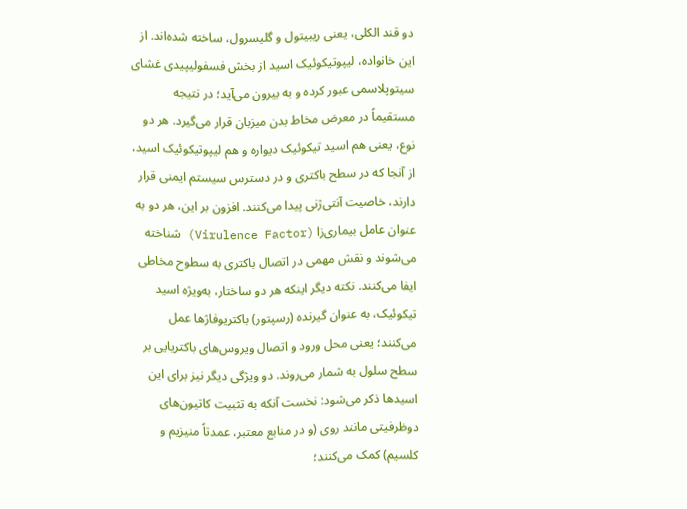دو قند الکلی، یعنی ریبیتول و گلیسرول، ساخته شده‌اند. از این خانواده، لیپوتیکوئیک اسید از بخش فسفولیپیدی غشای سیتوپلاسمی عبور کرده و به بیرون می‌آید؛ در نتیجه مستقیماً در معرض مخاط بدن میزبان قرار می‌گیرد. هر دو نوع، یعنی هم اسید تیکوئیک دیواره و هم لیپوتیکوئیک اسید، از آنجا که در سطح باکتری و در دسترس سیستم ایمنی قرار دارند، خاصیت آنتی‌ژنی پیدا می‌کنند. افزون بر این، هر دو به عنوان عامل بیماری‌زا (Virulence Factor) شناخته می‌شوند و نقش مهمی در اتصال باکتری به سطوح مخاطی ایفا می‌کنند. نکته دیگر اینکه هر دو ساختار، به‌ویژه اسید تیکوئیک، به عنوان گیرنده (رسپتور) باکتریوفاژها عمل می‌کنند؛ یعنی محل ورود و اتصال ویروس‌های باکتریایی بر سطح سلول به شمار می‌روند. دو ویژگی دیگر نیز برای این اسیدها ذکر می‌شود: نخست آنکه به تثبیت کاتیون‌های دوظرفیتی مانند روی (و در منابع معتبر، عمدتاً منیزیم و کلسیم) کمک می‌کنند؛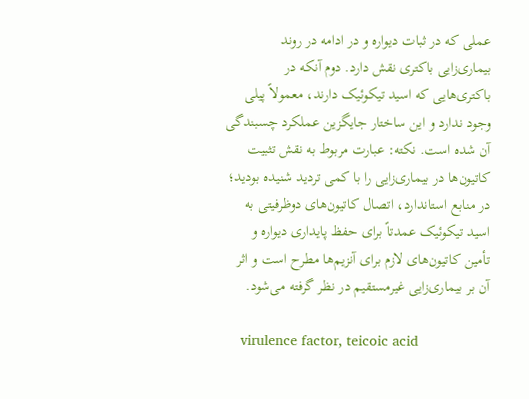عملی که در ثبات دیواره و در ادامه در روند بیماری‌زایی باکتری نقش دارد. دوم آنکه در باکتری‌هایی که اسید تیکوئیک دارند، معمولاً پیلی وجود ندارد و این ساختار جایگزین عملکرد چسبندگی آن شده است. نکته: عبارت مربوط به نقش تثبیت کاتیون‌ها در بیماری‌زایی را با کمی تردید شنیده بودید؛ در منابع استاندارد، اتصال کاتیون‌های دوظرفیتی به اسید تیکوئیک عمدتاً برای حفظ پایداری دیواره و تأمین کاتیون‌های لازم برای آنزیم‌ها مطرح است و اثر آن بر بیماری‌زایی غیرمستقیم در نظر گرفته می‌شود.

    virulence factor, teicoic acid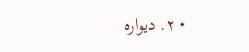• ۲. دیواره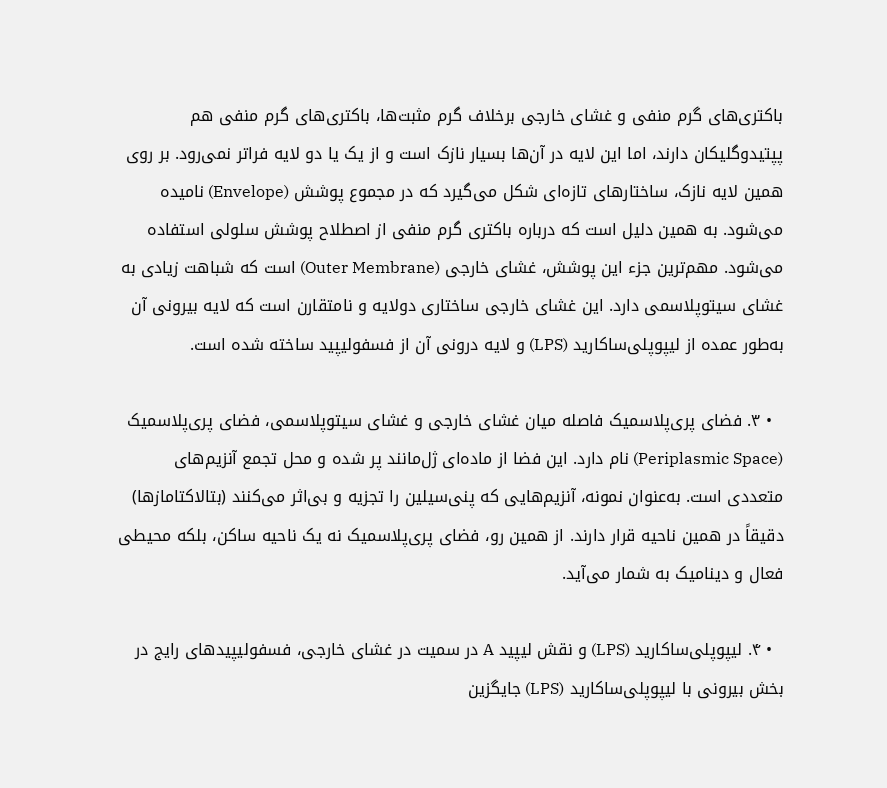باکتری‌های گرم منفی و غشای خارجی برخلاف گرم مثبت‌ها، باکتری‌های گرم منفی هم پپتیدوگلیکان دارند، اما این لایه در آن‌ها بسیار نازک است و از یک یا دو لایه فراتر نمی‌رود. بر روی همین لایه نازک، ساختارهای تازه‌ای شکل می‌گیرد که در مجموع پوشش (Envelope) نامیده می‌شود. به همین دلیل است که درباره باکتری گرم منفی از اصطلاح پوشش سلولی استفاده می‌شود. مهم‌ترین جزء این پوشش، غشای خارجی (Outer Membrane) است که شباهت زیادی به غشای سیتوپلاسمی دارد. این غشای خارجی ساختاری دولایه و نامتقارن است که لایه بیرونی آن به‌طور عمده از لیپوپلی‌ساکارید (LPS) و لایه درونی آن از فسفولیپید ساخته شده است.

  • ۳. فضای پری‌پلاسمیک فاصله میان غشای خارجی و غشای سیتوپلاسمی، فضای پری‌پلاسمیک (Periplasmic Space) نام دارد. این فضا از ماده‌ای ژل‌مانند پر شده و محل تجمع آنزیم‌های متعددی است. به‌عنوان نمونه، آنزیم‌هایی که پنی‌سیلین را تجزیه و بی‌اثر می‌کنند (بتالاکتامازها) دقیقاً در همین ناحیه قرار دارند. از همین رو، فضای پری‌پلاسمیک نه یک ناحیه ساکن، بلکه محیطی فعال و دینامیک به شمار می‌آید.

  • ۴. لیپوپلی‌ساکارید (LPS) و نقش لیپید A در سمیت در غشای خارجی، فسفولیپیدهای رایج در بخش بیرونی با لیپوپلی‌ساکارید (LPS) جایگزین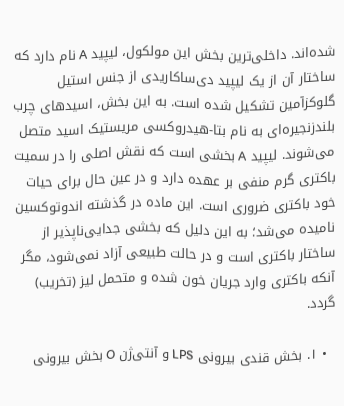شده‌اند. داخلی‌ترین بخش این مولکول، لیپید A نام دارد که ساختار آن از یک لیپید دی‌ساکاریدی از جنس استیل گلوکزآمین تشکیل شده است. به این بخش، اسیدهای چرب بلندزنجیره‌ای به نام بتا-هیدروکسی مریستیک اسید متصل می‌شوند. لیپید A بخشی است که نقش اصلی را در سمیت باکتری گرم منفی بر عهده دارد و در عین حال برای حیات خود باکتری ضروری است. این ماده در گذشته اندوتوکسین نامیده می‌شد؛ به این دلیل که بخشی جدایی‌ناپذیر از ساختار باکتری است و در حالت طبیعی آزاد نمی‌شود، مگر آنکه باکتری وارد جریان خون شده و متحمل لیز (تخریب) گردد.

  • ۱. بخش قندی بیرونی LPS و آنتی‌ژن O بخش بیرونی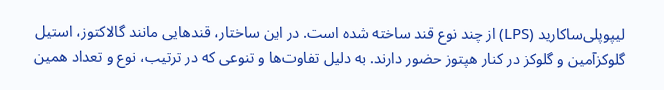لیپوپلی‌ساکارید (LPS) از چند نوع قند ساخته شده است. در این ساختار، قندهایی مانند گالاکتوز، استیل گلوکزآمین و گلوکز در کنار هپتوز حضور دارند. به دلیل تفاوت‌ها و تنوعی که در ترتیب، نوع و تعداد همین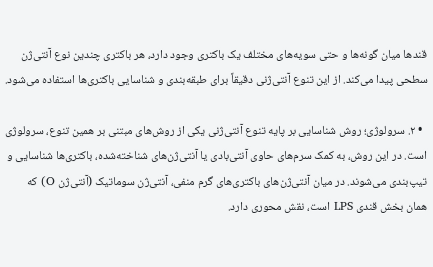قندها میان گونه‌ها و حتی سویه‌های مختلف یک باکتری وجود دارد، هر باکتری چندین نوع آنتی‌ژن سطحی پیدا می‌کند. از این تنوع آنتی‌ژنی دقیقاً برای طبقه‌بندی و شناسایی باکتری‌ها استفاده می‌شود.

  • ۲. سرولوژی؛ روش شناسایی بر پایه تنوع آنتی‌ژنی یکی از روش‌های مبتنی بر همین تنوع، سرولوژی است. در این روش، به کمک سرم‌های حاوی آنتی‌بادی یا آنتی‌ژن‌های شناخته‌شده، باکتری‌ها شناسایی و تیپ‌بندی می‌شوند. در میان آنتی‌ژن‌های باکتری‌های گرم منفی، آنتی‌ژن سوماتیک (آنتی‌ژن O) که همان بخش قندی LPS است، نقش محوری دارد.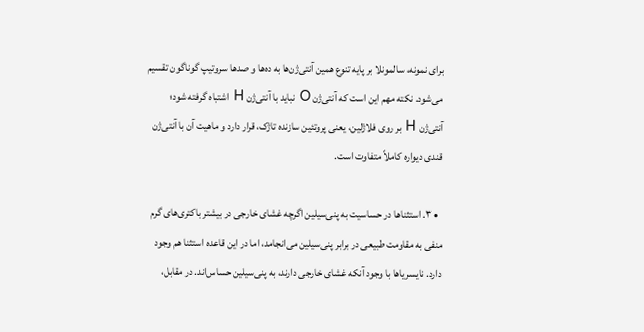برای نمونه، سالمونلا بر پایه تنوع همین آنتی‌ژن‌ها به ده‌ها و صدها سروتیپ گوناگون تقسیم می‌شود. نکته مهم این است که آنتی‌ژن O نباید با آنتی‌ژن H اشتباه گرفته شود؛ آنتی‌ژن H بر روی فلاژلین، یعنی پروتئین سازنده تاژک، قرار دارد و ماهیت آن با آنتی‌ژن قندی دیواره کاملاً متفاوت است.

  • ۳. استثناها در حساسیت به پنی‌سیلین اگرچه غشای خارجی در بیشتر باکتری‌های گرم منفی به مقاومت طبیعی در برابر پنی‌سیلین می‌انجامد، اما در این قاعده استثنا هم وجود دارد. نایسریاها با وجود آنکه غشای خارجی دارند، به پنی‌سیلین حساس‌اند. در مقابل،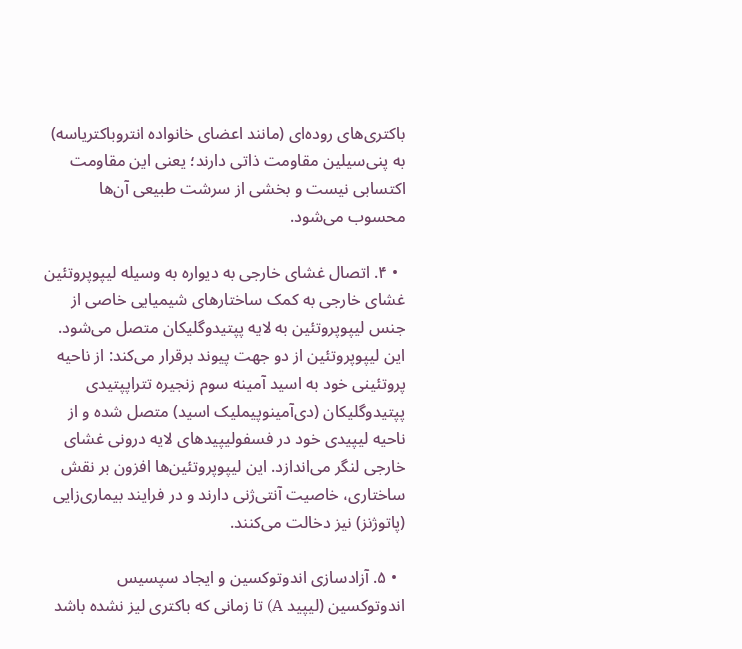باکتری‌های روده‌ای (مانند اعضای خانواده انتروباکتریاسه) به پنی‌سیلین مقاومت ذاتی دارند؛ یعنی این مقاومت اکتسابی نیست و بخشی از سرشت طبیعی آن‌ها محسوب می‌شود.

  • ۴. اتصال غشای خارجی به دیواره به وسیله لیپوپروتئین غشای خارجی به کمک ساختارهای شیمیایی خاصی از جنس لیپوپروتئین به لایه پپتیدوگلیکان متصل می‌شود. این لیپوپروتئین از دو جهت پیوند برقرار می‌کند: از ناحیه پروتئینی خود به اسید آمینه سوم زنجیره تتراپپتیدی پپتیدوگلیکان (دی‌آمینوپیملیک اسید) متصل شده و از ناحیه لیپیدی خود در فسفولیپیدهای لایه درونی غشای خارجی لنگر می‌اندازد. این لیپوپروتئین‌ها افزون بر نقش ساختاری، خاصیت آنتی‌ژنی دارند و در فرایند بیماری‌زایی (پاتوژنز) نیز دخالت می‌کنند.

  • ۵. آزادسازی اندوتوکسین و ایجاد سپسیس اندوتوکسین (لیپید A) تا زمانی که باکتری لیز نشده باشد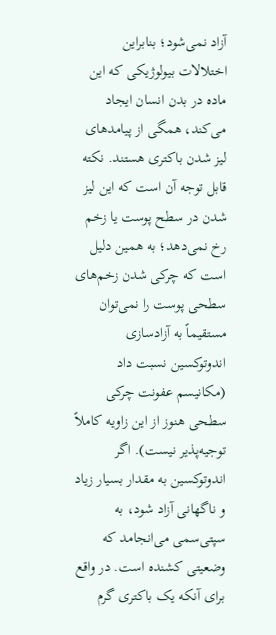آزاد نمی‌شود؛ بنابراین اختلالات بیولوژیکی که این ماده در بدن انسان ایجاد می‌کند، همگی از پیامدهای لیز شدن باکتری هستند. نکته قابل توجه آن است که این لیز شدن در سطح پوست یا زخم رخ نمی‌دهد؛ به همین دلیل است که چرکی شدن زخم‌های سطحی پوست را نمی‌توان مستقیماً به آزادسازی اندوتوکسین نسبت داد (مکانیسم عفونت چرکی سطحی هنوز از این زاویه کاملاً توجیه‌پذیر نیست). اگر اندوتوکسین به مقدار بسیار زیاد و ناگهانی آزاد شود، به سپتی‌سمی می‌انجامد که وضعیتی کشنده است. در واقع برای آنکه یک باکتری گرم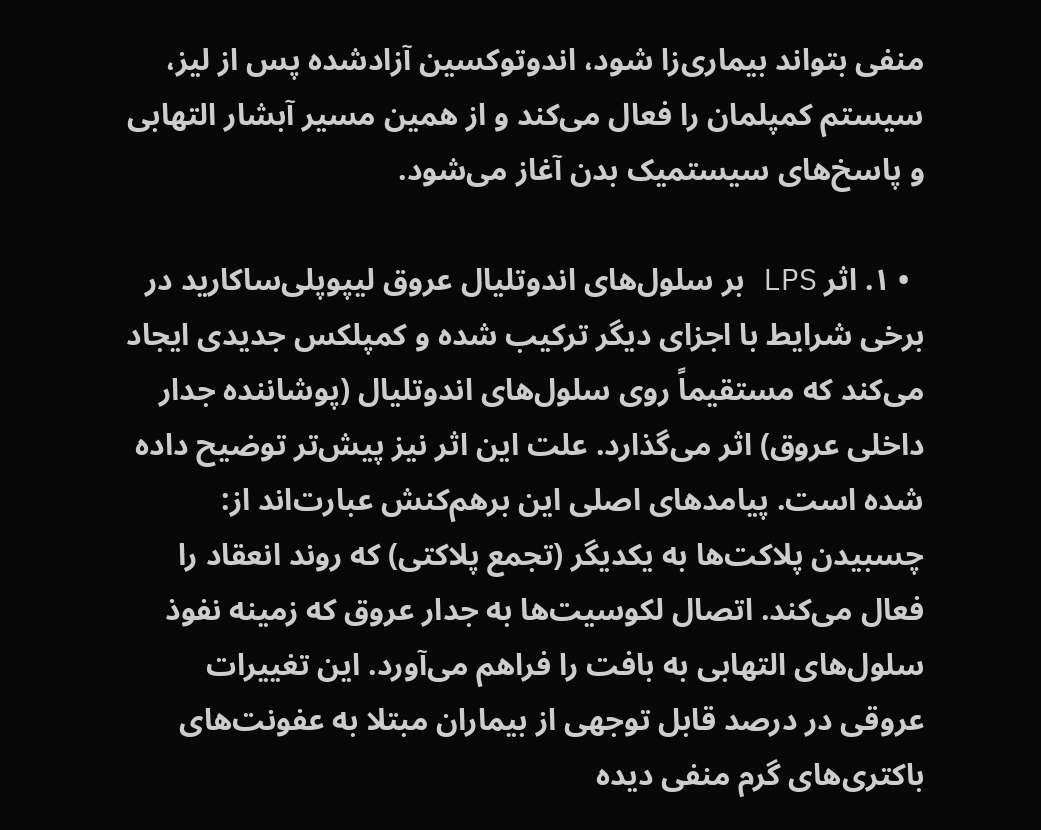منفی بتواند بیماری‌زا شود، اندوتوکسین آزادشده پس از لیز، سیستم کمپلمان را فعال می‌کند و از همین مسیر آبشار التهابی و پاسخ‌های سیستمیک بدن آغاز می‌شود.

  • ۱. اثر LPS بر سلول‌های اندوتلیال عروق لیپوپلی‌ساکارید در برخی شرایط با اجزای دیگر ترکیب شده و کمپلکس جدیدی ایجاد می‌کند که مستقیماً روی سلول‌های اندوتلیال (پوشاننده جدار داخلی عروق) اثر می‌گذارد. علت این اثر نیز پیش‌تر توضیح داده شده است. پیامدهای اصلی این برهم‌کنش عبارت‌اند از: چسبیدن پلاکت‌ها به یکدیگر (تجمع پلاکتی) که روند انعقاد را فعال می‌کند. اتصال لکوسیت‌ها به جدار عروق که زمینه نفوذ سلول‌های التهابی به بافت را فراهم می‌آورد. این تغییرات عروقی در درصد قابل توجهی از بیماران مبتلا به عفونت‌های باکتری‌های گرم منفی دیده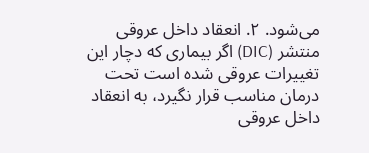می‌شود. ۲. انعقاد داخل عروقی منتشر (DIC) اگر بیماری که دچار این تغییرات عروقی شده است تحت درمان مناسب قرار نگیرد، به انعقاد داخل عروقی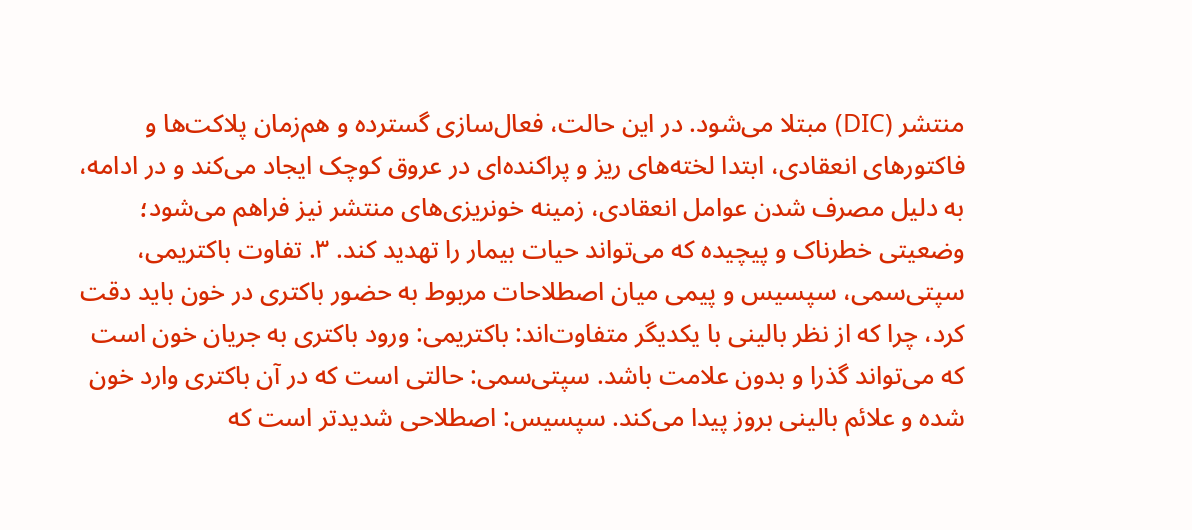منتشر (DIC) مبتلا می‌شود. در این حالت، فعال‌سازی گسترده و هم‌زمان پلاکت‌ها و فاکتورهای انعقادی، ابتدا لخته‌های ریز و پراکنده‌ای در عروق کوچک ایجاد می‌کند و در ادامه، به دلیل مصرف شدن عوامل انعقادی، زمینه خونریزی‌های منتشر نیز فراهم می‌شود؛ وضعیتی خطرناک و پیچیده که می‌تواند حیات بیمار را تهدید کند. ۳. تفاوت باکتریمی، سپتی‌سمی، سپسیس و پیمی میان اصطلاحات مربوط به حضور باکتری در خون باید دقت کرد، چرا که از نظر بالینی با یکدیگر متفاوت‌اند: باکتریمی: ورود باکتری به جریان خون است که می‌تواند گذرا و بدون علامت باشد. سپتی‌سمی: حالتی است که در آن باکتری وارد خون شده و علائم بالینی بروز پیدا می‌کند. سپسیس: اصطلاحی شدیدتر است که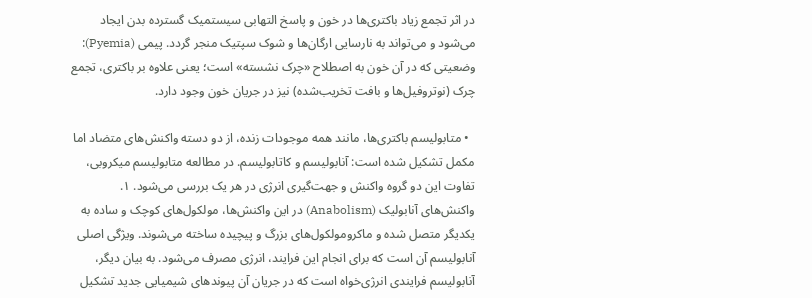در اثر تجمع زیاد باکتری‌ها در خون و پاسخ التهابی سیستمیک گسترده بدن ایجاد می‌شود و می‌تواند به نارسایی ارگان‌ها و شوک سپتیک منجر گردد. پیمی (Pyemia): وضعیتی که در آن خون به اصطلاح «چرک نشسته» است؛ یعنی علاوه بر باکتری، تجمع چرک (نوتروفیل‌ها و بافت تخریب‌شده) نیز در جریان خون وجود دارد.

  • متابولیسم باکتری‌ها، مانند همه موجودات زنده، از دو دسته واکنش‌های متضاد اما مکمل تشکیل شده است: آنابولیسم و کاتابولیسم. در مطالعه متابولیسم میکروبی، تفاوت این دو گروه واکنش و جهت‌گیری انرژی در هر یک بررسی می‌شود. ۱. واکنش‌های آنابولیک (Anabolism) در این واکنش‌ها، مولکول‌های کوچک و ساده به یکدیگر متصل شده و ماکرومولکول‌های بزرگ و پیچیده ساخته می‌شوند. ویژگی اصلی آنابولیسم آن است که برای انجام این فرایند، انرژی مصرف می‌شود. به بیان دیگر، آنابولیسم فرایندی انرژی‌خواه است که در جریان آن پیوندهای شیمیایی جدید تشکیل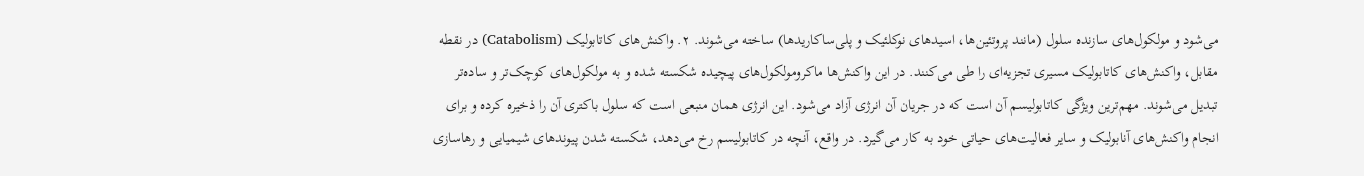می‌شود و مولکول‌های سازنده سلول (مانند پروتئین‌ها، اسیدهای نوکلئیک و پلی‌ساکاریدها) ساخته می‌شوند. ۲. واکنش‌های کاتابولیک (Catabolism) در نقطه مقابل، واکنش‌های کاتابولیک مسیری تجزیه‌ای را طی می‌کنند. در این واکنش‌ها ماکرومولکول‌های پیچیده شکسته شده و به مولکول‌های کوچک‌تر و ساده‌تر تبدیل می‌شوند. مهم‌ترین ویژگی کاتابولیسم آن است که در جریان آن انرژی آزاد می‌شود. این انرژی همان منبعی است که سلول باکتری آن را ذخیره کرده و برای انجام واکنش‌های آنابولیک و سایر فعالیت‌های حیاتی خود به کار می‌گیرد. در واقع، آنچه در کاتابولیسم رخ می‌دهد، شکسته شدن پیوندهای شیمیایی و رهاسازی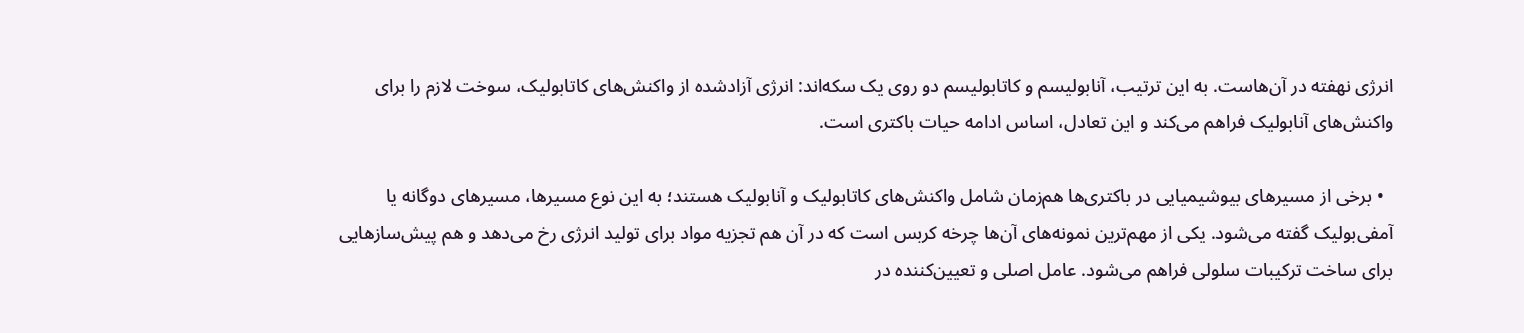انرژی نهفته در آن‌هاست. به این ترتیب، آنابولیسم و کاتابولیسم دو روی یک سکه‌اند: انرژی آزادشده از واکنش‌های کاتابولیک، سوخت لازم را برای واکنش‌های آنابولیک فراهم می‌کند و این تعادل، اساس ادامه حیات باکتری است.

  • برخی از مسیرهای بیوشیمیایی در باکتری‌ها هم‌زمان شامل واکنش‌های کاتابولیک و آنابولیک هستند؛ به این نوع مسیرها، مسیرهای دوگانه یا آمفی‌بولیک گفته می‌شود. یکی از مهم‌ترین نمونه‌های آن‌ها چرخه کربس است که در آن هم تجزیه مواد برای تولید انرژی رخ می‌دهد و هم پیش‌سازهایی برای ساخت ترکیبات سلولی فراهم می‌شود. عامل اصلی و تعیین‌کننده در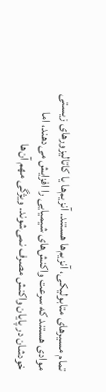تمام مسیرهای متابولیکی، آنزیم‌ها هستند. آنزیم‌ها یا کاتالیزورهای زیستی موادی هستند که سرعت واکنش‌های شیمیایی را افزایش می‌دهند، اما خودشان در پایان واکنش مصرف نمی‌شوند. ویژگی مهم آن‌ها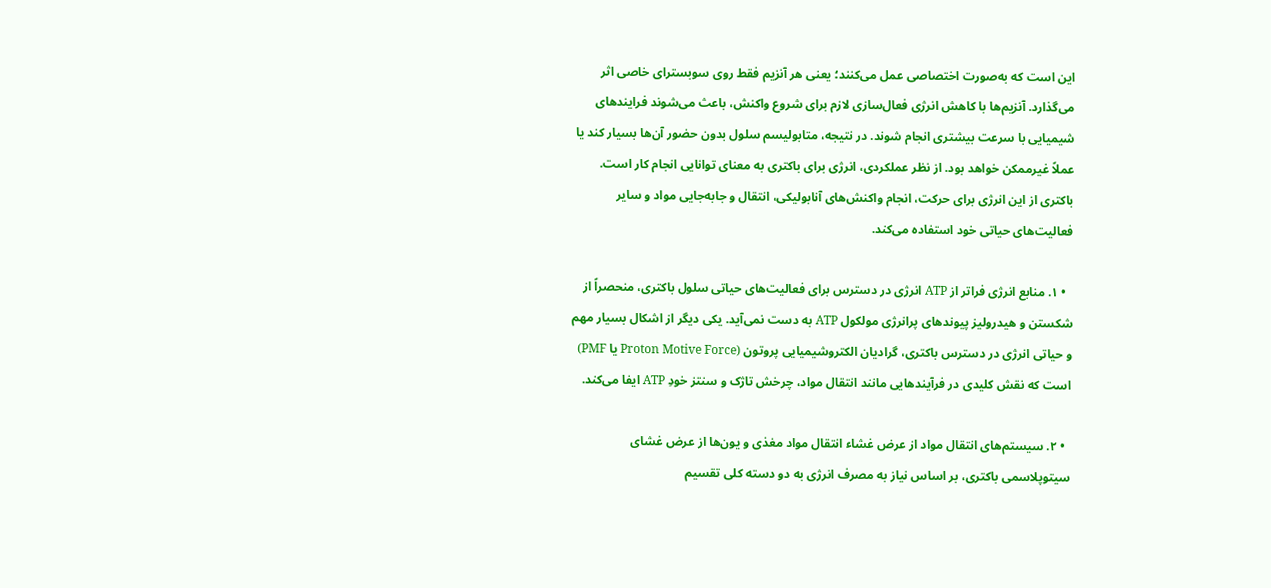این است که به‌صورت اختصاصی عمل می‌کنند؛ یعنی هر آنزیم فقط روی سوبسترای خاصی اثر می‌گذارد. آنزیم‌ها با کاهش انرژی فعال‌سازی لازم برای شروع واکنش، باعث می‌شوند فرایندهای شیمیایی با سرعت بیشتری انجام شوند. در نتیجه، متابولیسم سلول بدون حضور آن‌ها بسیار کند یا عملاً غیرممکن خواهد بود. از نظر عملکردی، انرژی برای باکتری به معنای توانایی انجام کار است. باکتری از این انرژی برای حرکت، انجام واکنش‌های آنابولیکی، انتقال و جابه‌جایی مواد و سایر فعالیت‌های حیاتی خود استفاده می‌کند.

  • ۱. منابع انرژی فراتر از ATP انرژی در دسترس برای فعالیت‌های حیاتی سلول باکتری، منحصراً از شکستن و هیدرولیز پیوندهای پرانرژی مولکول ATP به دست نمی‌آید. یکی دیگر از اشکال بسیار مهم و حیاتی انرژی در دسترس باکتری، گرادیان الکتروشیمیایی پروتون (Proton Motive Force یا PMF) است که نقش کلیدی در فرآیندهایی مانند انتقال مواد، چرخش تاژک و سنتز خودِ ATP ایفا می‌کند.

  • ۲. سیستم‌های انتقال مواد از عرض غشاء انتقال مواد مغذی و یون‌ها از عرض غشای سیتوپلاسمی باکتری، بر اساس نیاز به مصرف انرژی به دو دسته کلی تقسیم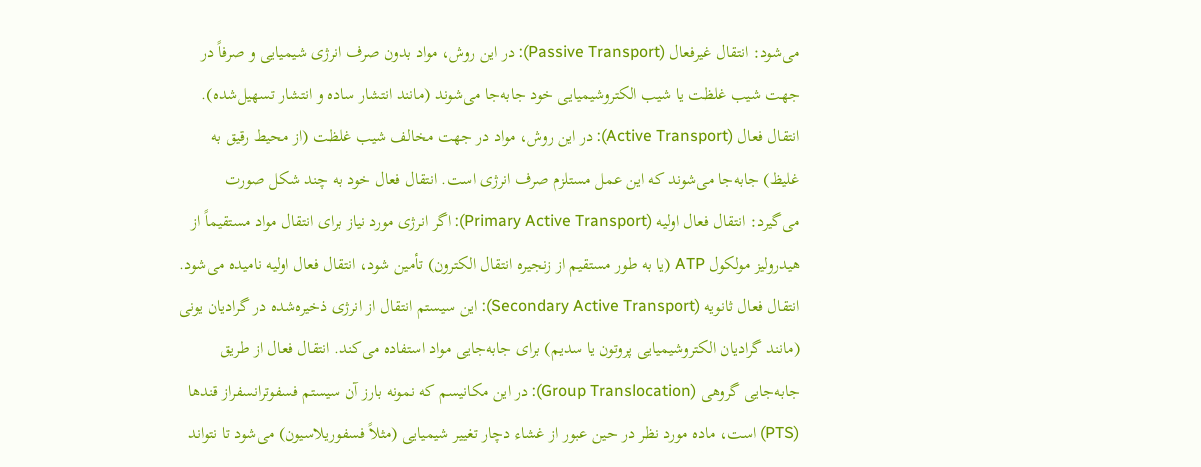می‌شود: انتقال غیرفعال (Passive Transport): در این روش، مواد بدون صرف انرژی شیمیایی و صرفاً در جهت شیب غلظت یا شیب الکتروشیمیایی خود جابه‌جا می‌شوند (مانند انتشار ساده و انتشار تسهیل‌شده). انتقال فعال (Active Transport): در این روش، مواد در جهت مخالف شیب غلظت (از محیط رقیق به غلیظ) جابه‌جا می‌شوند که این عمل مستلزم صرف انرژی است. انتقال فعال خود به چند شکل صورت می‌گیرد: انتقال فعال اولیه (Primary Active Transport): اگر انرژی مورد نیاز برای انتقال مواد مستقیماً از هیدرولیز مولکول ATP (یا به طور مستقیم از زنجیره انتقال الکترون) تأمین شود، انتقال فعال اولیه نامیده می‌شود. انتقال فعال ثانویه (Secondary Active Transport): این سیستم انتقال از انرژی ذخیره‌شده در گرادیان یونی (مانند گرادیان الکتروشیمیایی پروتون یا سدیم) برای جابه‌جایی مواد استفاده می‌کند. انتقال فعال از طریق جابه‌جایی گروهی (Group Translocation): در این مکانیسم که نمونه بارز آن سیستم فسفوترانسفراز قندها (PTS) است، ماده مورد نظر در حین عبور از غشاء دچار تغییر شیمیایی (مثلاً فسفوریلاسیون) می‌شود تا نتواند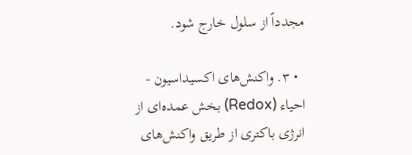مجدداً از سلول خارج شود.

  • ۳. واکنش‌های اکسیداسیون - احیاء (Redox) بخش عمده‌ای از انرژی باکتری از طریق واکنش‌های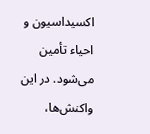اکسیداسیون و احیاء تأمین می‌شود. در این واکنش‌ها،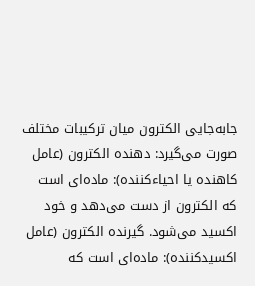جابه‌جایی الکترون میان ترکیبات مختلف صورت می‌گیرد: دهنده الکترون (عامل کاهنده یا احیاءکننده): ماده‌ای است که الکترون از دست می‌دهد و خود اکسید می‌شود. گیرنده الکترون (عامل اکسیدکننده): ماده‌ای است که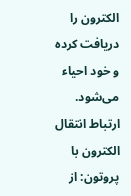الکترون را دریافت کرده و خود احیاء می‌شود. ارتباط انتقال الکترون با پروتون: از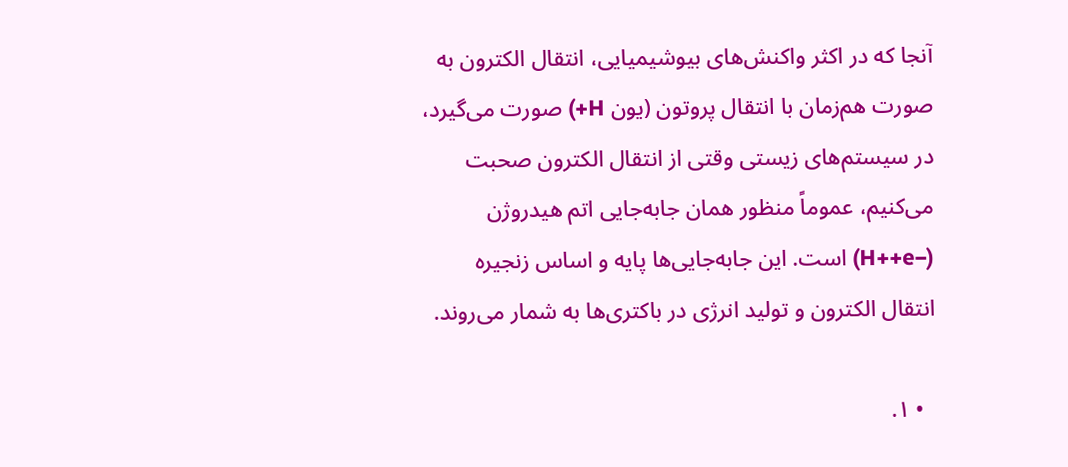آنجا که در اکثر واکنش‌های بیوشیمیایی، انتقال الکترون به صورت هم‌زمان با انتقال پروتون (یون H+) صورت می‌گیرد، در سیستم‌های زیستی وقتی از انتقال الکترون صحبت می‌کنیم، عموماً منظور همان جابه‌جایی اتم هیدروژن (−H++e) است. این جابه‌جایی‌ها پایه و اساس زنجیره انتقال الکترون و تولید انرژی در باکتری‌ها به شمار می‌روند.

  • ۱.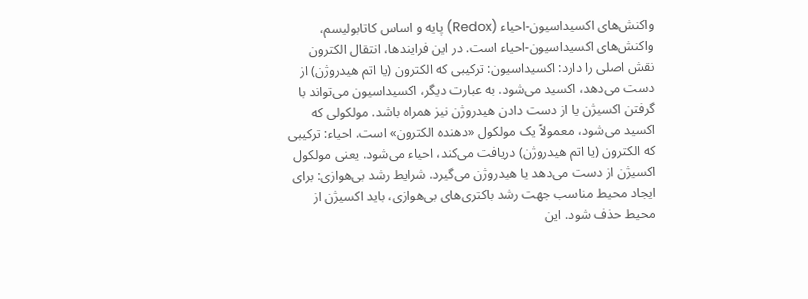واکنش‌های اکسیداسیون-احیاء (Redox) پایه و اساس کاتابولیسم، واکنش‌های اکسیداسیون-احیاء است. در این فرایندها، انتقال الکترون نقش اصلی را دارد: اکسیداسیون: ترکیبی که الکترون (یا اتم هیدروژن) از دست می‌دهد، اکسید می‌شود. به عبارت دیگر، اکسیداسیون می‌تواند با گرفتن اکسیژن یا از دست دادن هیدروژن نیز همراه باشد. مولکولی که اکسید می‌شود، معمولاً یک مولکول «دهنده الکترون» است. احیاء: ترکیبی که الکترون (یا اتم هیدروژن) دریافت می‌کند، احیاء می‌شود. یعنی مولکول اکسیژن از دست می‌دهد یا هیدروژن می‌گیرد. شرایط رشد بی‌هوازی: برای ایجاد محیط مناسب جهت رشد باکتری‌های بی‌هوازی، باید اکسیژن از محیط حذف شود. این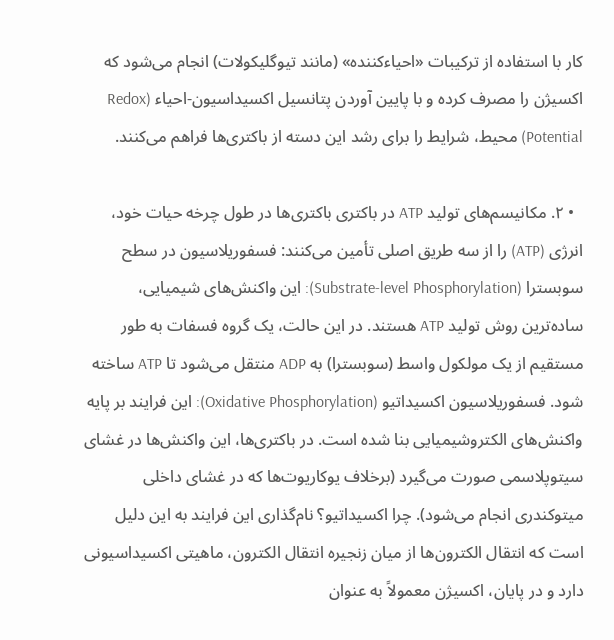کار با استفاده از ترکیبات «احیاءکننده» (مانند تیوگلیکولات) انجام می‌شود که اکسیژن را مصرف کرده و با پایین آوردن پتانسیل اکسیداسیون-احیاء (Redox Potential) محیط، شرایط را برای رشد این دسته از باکتری‌ها فراهم می‌کنند.

  • ۲. مکانیسم‌های تولید ATP در باکتری باکتری‌ها در طول چرخه حیات خود، انرژی (ATP) را از سه طریق اصلی تأمین می‌کنند: فسفوریلاسیون در سطح سوبسترا (Substrate-level Phosphorylation): این واکنش‌های شیمیایی، ساده‌ترین روش تولید ATP هستند. در این حالت، یک گروه فسفات به طور مستقیم از یک مولکول واسط (سوبسترا) به ADP منتقل می‌شود تا ATP ساخته شود. فسفوریلاسیون اکسیداتیو (Oxidative Phosphorylation): این فرایند بر پایه واکنش‌های الکتروشیمیایی بنا شده است. در باکتری‌ها، این واکنش‌ها در غشای سیتوپلاسمی صورت می‌گیرد (برخلاف یوکاریوت‌ها که در غشای داخلی میتوکندری انجام می‌شود). چرا اکسیداتیو؟ نام‌گذاری این فرایند به این دلیل است که انتقال الکترون‌ها از میان زنجیره انتقال الکترون، ماهیتی اکسیداسیونی دارد و در پایان، اکسیژن معمولاً به عنوان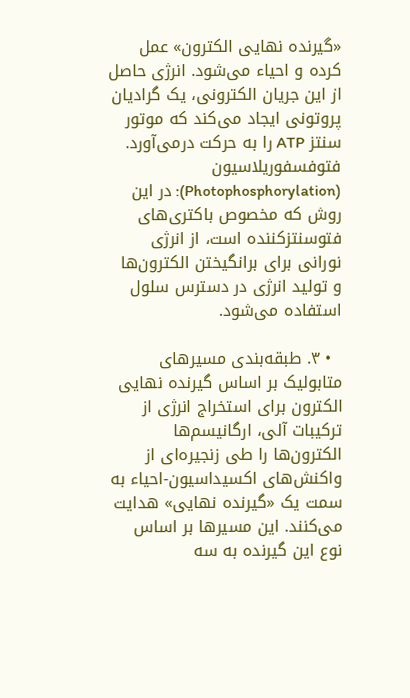«گیرنده نهایی الکترون» عمل کرده و احیاء می‌شود. انرژی حاصل از این جریان الکترونی، یک گرادیان پروتونی ایجاد می‌کند که موتور سنتز ATP را به حرکت درمی‌آورد. فتوفسفوریلاسیون (Photophosphorylation): در این روش که مخصوص باکتری‌های فتوسنتزکننده است، از انرژی نورانی برای برانگیختن الکترون‌ها و تولید انرژی در دسترس سلول استفاده می‌شود.

  • ۳. طبقه‌بندی مسیرهای متابولیک بر اساس گیرنده نهایی الکترون برای استخراج انرژی از ترکیبات آلی، ارگانیسم‌ها الکترون‌ها را طی زنجیره‌ای از واکنش‌های اکسیداسیون-احیاء به سمت یک «گیرنده نهایی» هدایت می‌کنند. این مسیرها بر اساس نوع این گیرنده به سه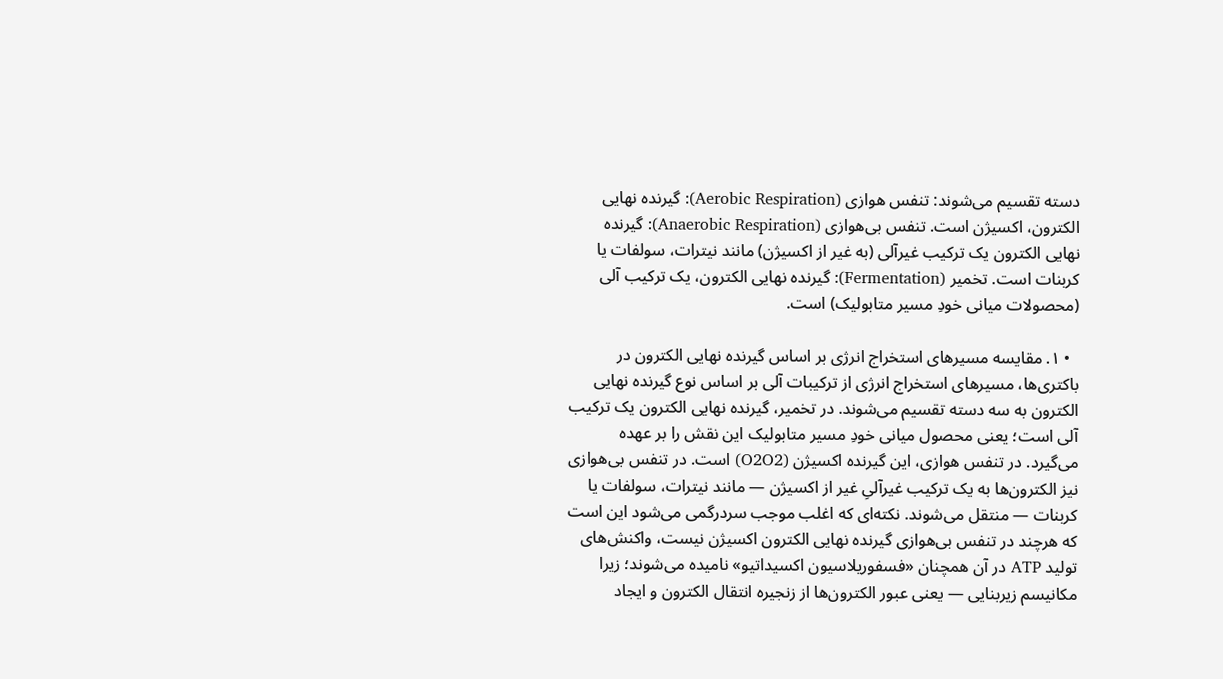دسته تقسیم می‌شوند: تنفس هوازی (Aerobic Respiration): گیرنده نهایی الکترون، اکسیژن است. تنفس بی‌هوازی (Anaerobic Respiration): گیرنده نهایی الکترون یک ترکیب غیرآلی (به غیر از اکسیژن) مانند نیترات، سولفات یا کربنات است. تخمیر (Fermentation): گیرنده نهایی الکترون، یک ترکیب آلی (محصولات میانی خودِ مسیر متابولیک) است.

  • ۱. مقایسه مسیرهای استخراج انرژی بر اساس گیرنده نهایی الکترون در باکتری‌ها، مسیرهای استخراج انرژی از ترکیبات آلی بر اساس نوع گیرنده نهایی الکترون به سه دسته تقسیم می‌شوند. در تخمیر، گیرنده نهایی الکترون یک ترکیب آلی است؛ یعنی محصول میانی خودِ مسیر متابولیک این نقش را بر عهده می‌گیرد. در تنفس هوازی، این گیرنده اکسیژن (O2O2) است. در تنفس بی‌هوازی نیز الکترون‌ها به یک ترکیب غیرآلیِ غیر از اکسیژن — مانند نیترات، سولفات یا کربنات — منتقل می‌شوند. نکته‌ای که اغلب موجب سردرگمی می‌شود این است که هرچند در تنفس بی‌هوازی گیرنده نهایی الکترون اکسیژن نیست، واکنش‌های تولید ATP در آن همچنان «فسفوریلاسیون اکسیداتیو» نامیده می‌شوند؛ زیرا مکانیسم زیربنایی — یعنی عبور الکترون‌ها از زنجیره انتقال الکترون و ایجاد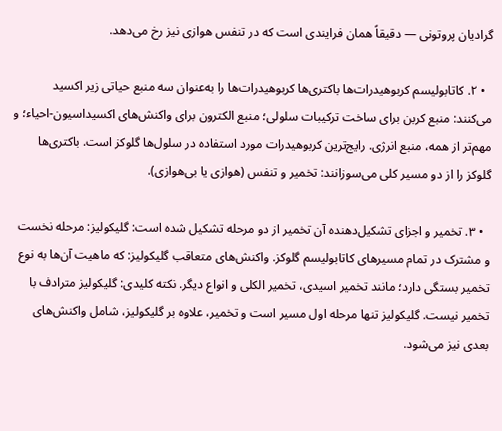گرادیان پروتونی — دقیقاً همان فرایندی است که در تنفس هوازی نیز رخ می‌دهد.

  • ۲. کاتابولیسم کربوهیدرات‌ها باکتری‌ها کربوهیدرات‌ها را به‌عنوان سه منبع حیاتی زیر اکسید می‌کنند: منبع کربن برای ساخت ترکیبات سلولی؛ منبع الکترون برای واکنش‌های اکسیداسیون-احیاء؛ و مهم‌تر از همه، منبع انرژی. رایج‌ترین کربوهیدرات مورد استفاده در سلول‌ها گلوکز است. باکتری‌ها گلوکز را از دو مسیر کلی می‌سوزانند: تخمیر و تنفس (هوازی یا بی‌هوازی).

  • ۳. تخمیر و اجزای تشکیل‌دهنده آن تخمیر از دو مرحله تشکیل شده است: گلیکولیز: مرحله نخست و مشترک در تمام مسیرهای کاتابولیسم گلوکز. واکنش‌های متعاقب گلیکولیز: که ماهیت آن‌ها به نوع تخمیر بستگی دارد؛ مانند تخمیر اسیدی، تخمیر الکلی و انواع دیگر. نکته کلیدی: گلیکولیز مترادف با تخمیر نیست. گلیکولیز تنها مرحله اول مسیر است و تخمیر، علاوه بر گلیکولیز، شامل واکنش‌های بعدی نیز می‌شود.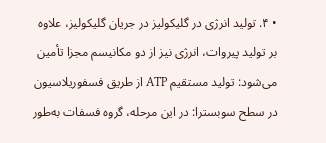• ۴. تولید انرژی در گلیکولیز در جریان گلیکولیز، علاوه بر تولید پیروات، انرژی نیز از دو مکانیسم مجزا تأمین می‌شود: تولید مستقیم ATP از طریق فسفوریلاسیون در سطح سوبسترا: در این مرحله، گروه فسفات به‌طور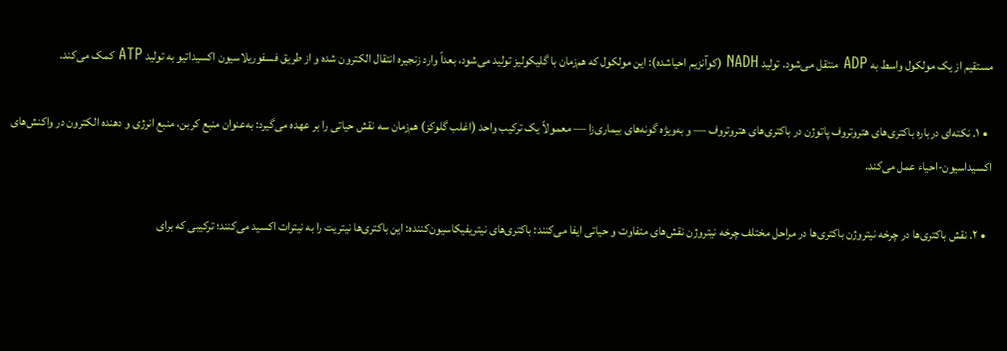مستقیم از یک مولکول واسط به ADP منتقل می‌شود. تولید NADH (کوآنزیم احیاشده): این مولکول که هم‌زمان با گلیکولیز تولید می‌شود، بعداً وارد زنجیره انتقال الکترون شده و از طریق فسفوریلاسیون اکسیداتیو به تولید ATP کمک می‌کند.

  • ۱. نکته‌ای درباره باکتری‌های هتروتروف پاتوژن در باکتری‌های هتروتروف — و به‌ویژه گونه‌های بیماری‌زا — معمولاً یک ترکیب واحد (اغلب گلوکز) هم‌زمان سه نقش حیاتی را بر عهده می‌گیرد: به‌عنوان منبع کربن، منبع انرژی و دهنده الکترون در واکنش‌های اکسیداسیون-احیاء عمل می‌کند.

  • ۲. نقش باکتری‌ها در چرخه نیتروژن باکتری‌ها در مراحل مختلف چرخه نیتروژن نقش‌های متفاوت و حیاتی ایفا می‌کنند: باکتری‌های نیتریفیکاسیون‌کننده: این باکتری‌ها نیتریت را به نیترات اکسید می‌کنند؛ ترکیبی که برای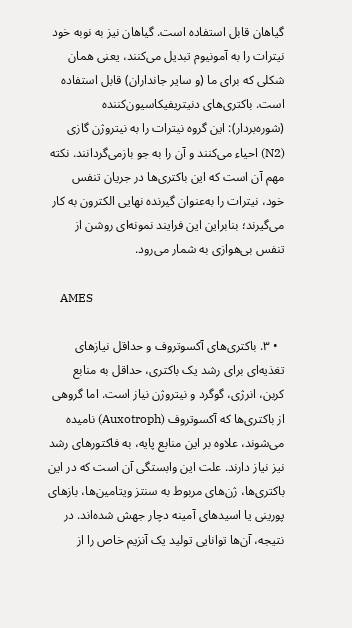گیاهان قابل استفاده است. گیاهان نیز به نوبه خود نیترات را به آمونیوم تبدیل می‌کنند، یعنی همان شکلی که برای ما (و سایر جانداران) قابل استفاده است. باکتری‌های دنیتریفیکاسیون‌کننده (شوره‌بردار): این گروه نیترات را به نیتروژن گازی (N2) احیاء می‌کنند و آن را به جو بازمی‌گردانند. نکته مهم آن است که این باکتری‌ها در جریان تنفس خود، نیترات را به‌عنوان گیرنده نهایی الکترون به کار می‌گیرند؛ بنابراین این فرایند نمونه‌ای روشن از تنفس بی‌هوازی به شمار می‌رود.

    AMES

  • ۳. باکتری‌های آکسوتروف و حداقل نیازهای تغذیه‌ای برای رشد یک باکتری، حداقل به منابع کربن، انرژی، گوگرد و نیتروژن نیاز است. اما گروهی از باکتری‌ها که آکسوتروف (Auxotroph) نامیده می‌شوند، علاوه بر این منابع پایه، به فاکتورهای رشد نیز نیاز دارند. علت این وابستگی آن است که در این باکتری‌ها، ژن‌های مربوط به سنتز ویتامین‌ها، بازهای پورینی یا اسیدهای آمینه دچار جهش شده‌اند. در نتیجه، آن‌ها توانایی تولید یک آنزیم خاص را از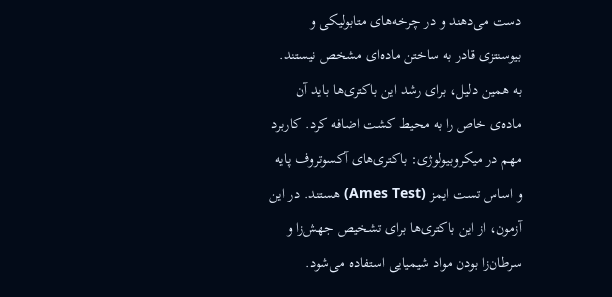دست می‌دهند و در چرخه‌های متابولیکی و بیوسنتزی قادر به ساختن ماده‌ای مشخص نیستند. به همین دلیل، برای رشد این باکتری‌ها باید آن ماده‌ی خاص را به محیط کشت اضافه کرد. کاربرد مهم در میکروبیولوژی: باکتری‌های آکسوتروف پایه و اساس تست ایمز (Ames Test) هستند. در این آزمون، از این باکتری‌ها برای تشخیص جهش‌زا و سرطان‌زا بودن مواد شیمیایی استفاده می‌شود.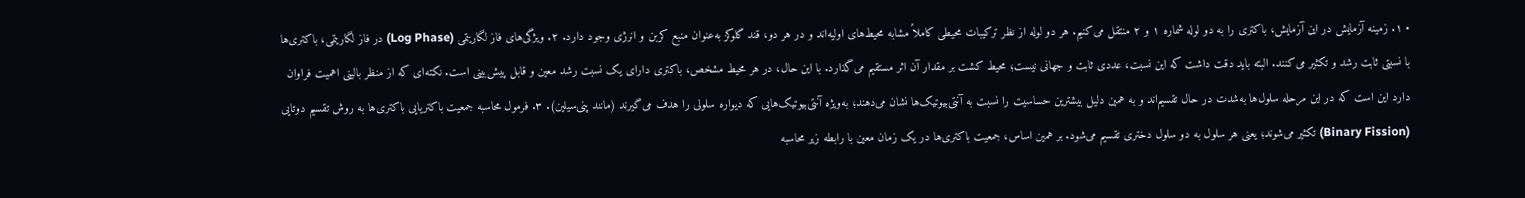• ۱. زمینه آزمایش در این آزمایش، باکتری را به دو لوله شماره ۱ و ۲ منتقل می‌کنیم. هر دو لوله از نظر ترکیبات محیطی کاملاً مشابه محیط‌های اولیه‌اند و در هر دو، قند گلوکز به‌عنوان منبع کربن و انرژی وجود دارد. ۲. ویژگی‌های فاز لگاریتمی (Log Phase) در فاز لگاریتمی، باکتری‌ها با نسبتی ثابت رشد و تکثیر می‌کنند. البته باید دقت داشت که این نسبت، عددی ثابت و جهانی نیست؛ محیط کشت بر مقدار آن اثر مستقیم می‌گذارد. با این حال، در هر محیط مشخص، باکتری دارای یک نسبت رشد معین و قابل پیش‌بینی است. نکته‌ای که از منظر بالینی اهمیت فراوان دارد این است که در این مرحله سلول‌ها به‌شدت در حال تقسیم‌اند و به همین دلیل بیشترین حساسیت را نسبت به آنتی‌بیوتیک‌ها نشان می‌دهند؛ به‌ویژه آنتی‌بیوتیک‌هایی که دیواره سلولی را هدف می‌گیرند (مانند پنی‌سیلین). ۳. فرمول محاسبه جمعیت باکتریایی باکتری‌ها به روش تقسیم دوتایی (Binary Fission) تکثیر می‌شوند؛ یعنی هر سلول به دو سلول دختری تقسیم می‌شود. بر همین اساس، جمعیت باکتری‌ها در یک زمان معین با رابطه زیر محاسبه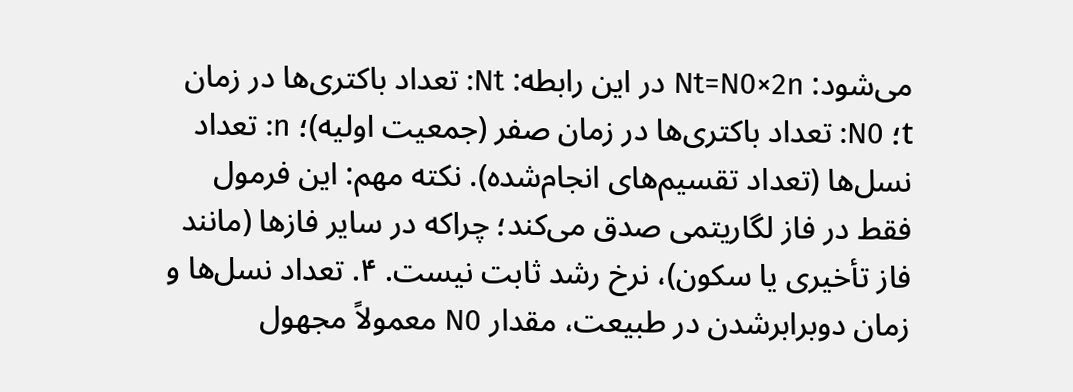می‌شود: Nt=N0×2n در این رابطه: Nt: تعداد باکتری‌ها در زمان t؛ N0: تعداد باکتری‌ها در زمان صفر (جمعیت اولیه)؛ n: تعداد نسل‌ها (تعداد تقسیم‌های انجام‌شده). نکته مهم: این فرمول فقط در فاز لگاریتمی صدق می‌کند؛ چراکه در سایر فازها (مانند فاز تأخیری یا سکون)، نرخ رشد ثابت نیست. ۴. تعداد نسل‌ها و زمان دوبرابرشدن در طبیعت، مقدار N0 معمولاً مجهول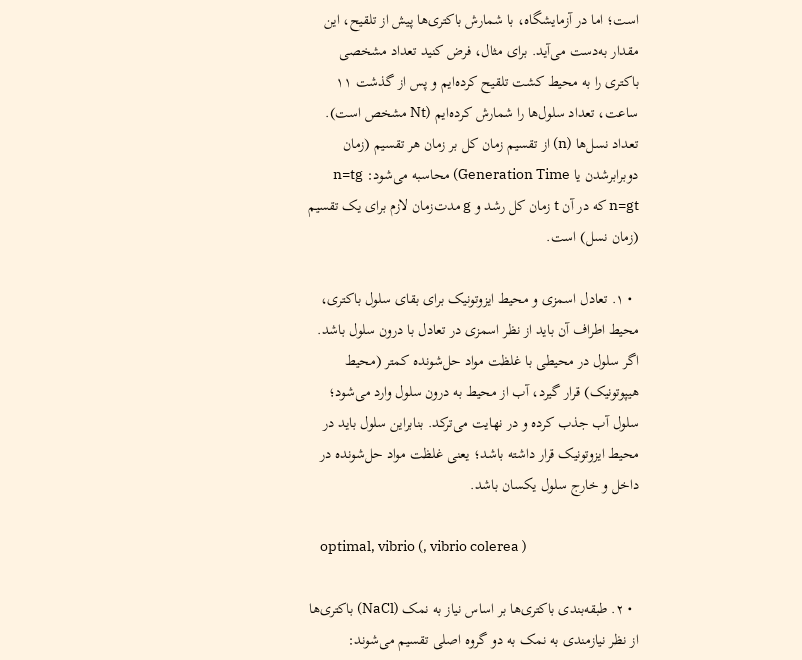است؛ اما در آزمایشگاه، با شمارش باکتری‌ها پیش از تلقیح، این مقدار به‌دست می‌آید. برای مثال، فرض کنید تعداد مشخصی باکتری را به محیط کشت تلقیح کرده‌ایم و پس از گذشت ۱۱ ساعت، تعداد سلول‌ها را شمارش کرده‌ایم (Nt مشخص است). تعداد نسل‌ها (n) از تقسیم زمان کل بر زمان هر تقسیم (زمان دوبرابرشدن یا Generation Time) محاسبه می‌شود: n=tg n=gt که در آن t زمان کل رشد و g مدت‌زمان لازم برای یک تقسیم (زمان نسل) است.

  • ۱. تعادل اسمزی و محیط ایزوتونیک برای بقای سلول باکتری، محیط اطراف آن باید از نظر اسمزی در تعادل با درون سلول باشد. اگر سلول در محیطی با غلظت مواد حل‌شونده کمتر (محیط هیپوتونیک) قرار گیرد، آب از محیط به درون سلول وارد می‌شود؛ سلول آب جذب کرده و در نهایت می‌ترکد. بنابراین سلول باید در محیط ایزوتونیک قرار داشته باشد؛ یعنی غلظت مواد حل‌شونده در داخل و خارج سلول یکسان باشد.

    optimal, vibrio (, vibrio colerea )

  • ۲. طبقه‌بندی باکتری‌ها بر اساس نیاز به نمک (NaCl) باکتری‌ها از نظر نیازمندی به نمک به دو گروه اصلی تقسیم می‌شوند: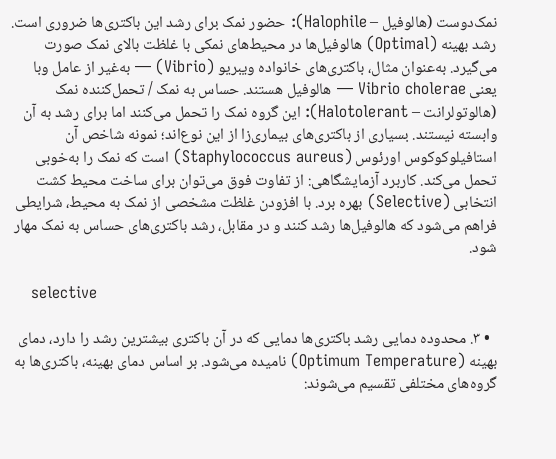نمک‌دوست (هالوفیل – Halophile): حضور نمک برای رشد این باکتری‌ها ضروری است. رشد بهینه (Optimal) هالوفیل‌ها در محیط‌های نمکی با غلظت بالای نمک صورت می‌گیرد. به‌عنوان مثال، باکتری‌های خانواده ویبریو (Vibrio) — به‌غیر از عامل وبا یعنی Vibrio cholerae — هالوفیل هستند. حساس به نمک / تحمل‌کننده نمک (هالوتولرانت – Halotolerant): این گروه نمک را تحمل می‌کنند اما برای رشد به آن وابسته نیستند. بسیاری از باکتری‌های بیماری‌زا از این نوع‌اند؛ نمونه شاخص آن استافیلوکوکوس اورئوس (Staphylococcus aureus) است که نمک را به‌خوبی تحمل می‌کند. کاربرد آزمایشگاهی: از تفاوت فوق می‌توان برای ساخت محیط کشت انتخابی (Selective) بهره برد. با افزودن غلظت مشخصی از نمک به محیط، شرایطی فراهم می‌شود که هالوفیل‌ها رشد کنند و در مقابل، رشد باکتری‌های حساس به نمک مهار شود.

    selective

  • ۳. محدوده دمایی رشد باکتری‌ها دمایی که در آن باکتری بیشترین رشد را دارد، دمای بهینه (Optimum Temperature) نامیده می‌شود. بر اساس دمای بهینه، باکتری‌ها به گروه‌های مختلفی تقسیم می‌شوند: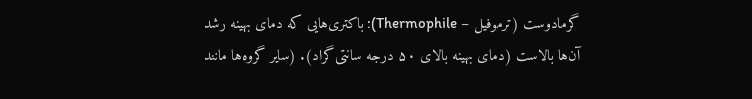گرمادوست (ترموفیل – Thermophile): باکتری‌هایی که دمای بهینه رشد آن‌ها بالاست (دمای بهینه بالای ۵۰ درجه سانتی‌گراد). (سایر گروه‌ها مانند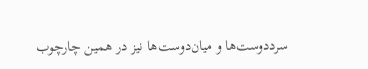سرددوست‌ها و میان‌دوست‌ها نیز در همین چارچوب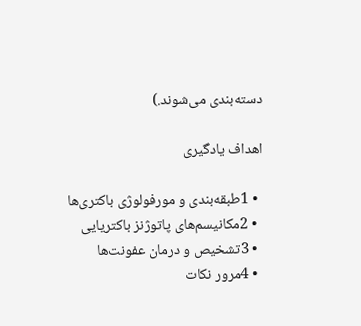دسته‌بندی می‌شوند.)

اهداف یادگیری

  • 1طبقه‌بندی و مورفولوژی باکتری‌ها
  • 2مکانیسم‌های پاتوژنز باکتریایی
  • 3تشخیص و درمان عفونت‌ها
  • 4مرور نکات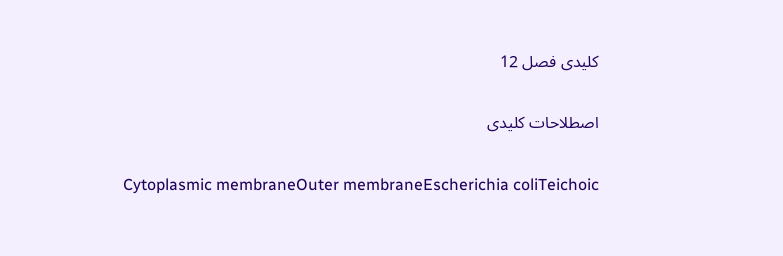کلیدی فصل 12

اصطلاحات کلیدی

Cytoplasmic membraneOuter membraneEscherichia coliTeichoic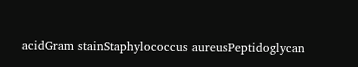acidGram stainStaphylococcus aureusPeptidoglycan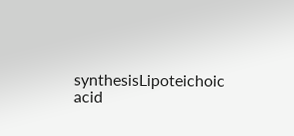synthesisLipoteichoic acid